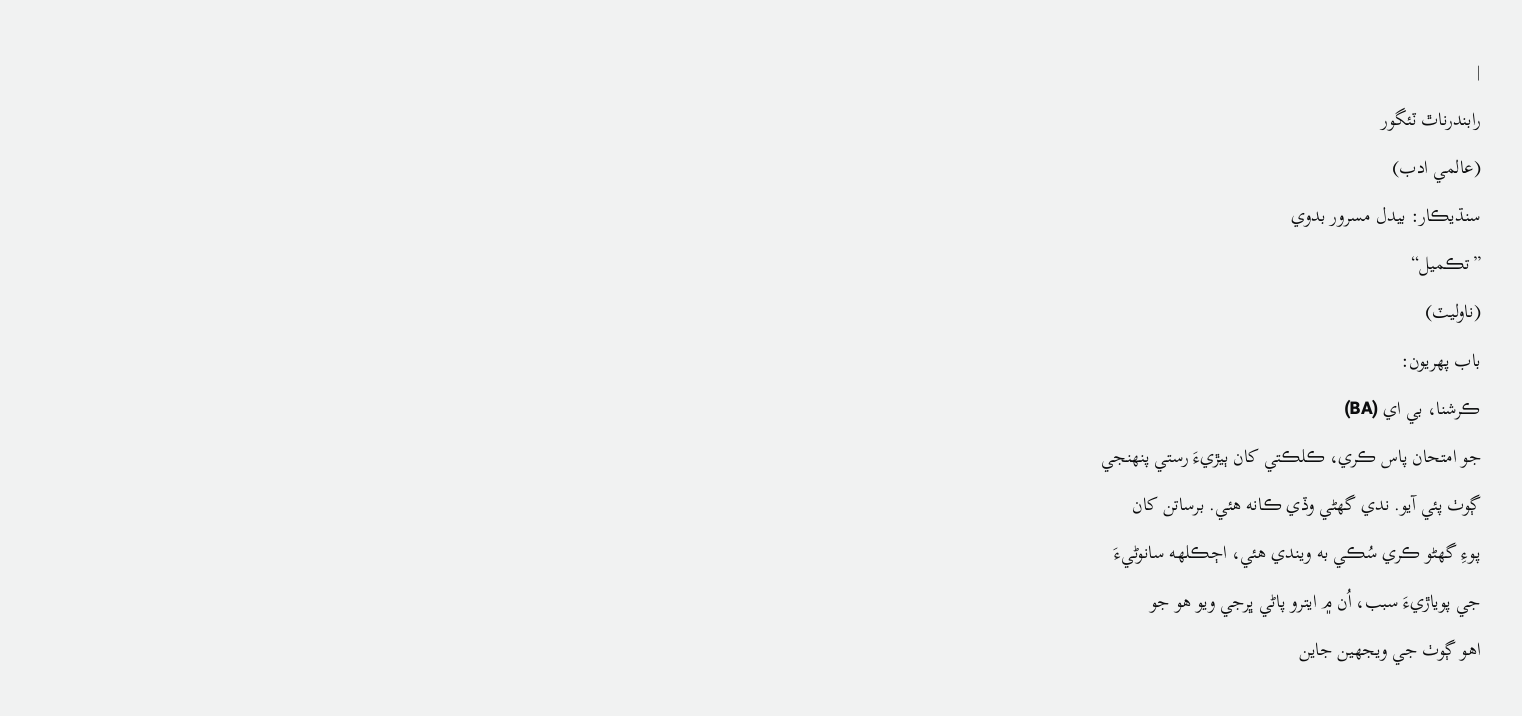|
رابندرناٿ ٽئگور
(عالمي ادب)
سنڌيڪار: بيدل مسرور بدوي
”تڪميل“
(ناوليٽ)
باب پهريون:
ڪرشنا، بي اي (BA)
جو امتحان پاس ڪري، ڪلڪتي کان ٻيڙيءَ رستي پنھنجي
ڳوٺ پئي آيو. ندي گهڻي وڏي ڪانه هئي. برساتن کان
پوءِ گهڻو ڪري سُڪي به ويندي هئي، اڄڪلھه سانوڻيءَ
جي پوياڙيءَ سبب، اُن ۾ ايترو پاڻي ڀرجي ويو هو جو
اهو ڳوٺ جي ويجهين جاين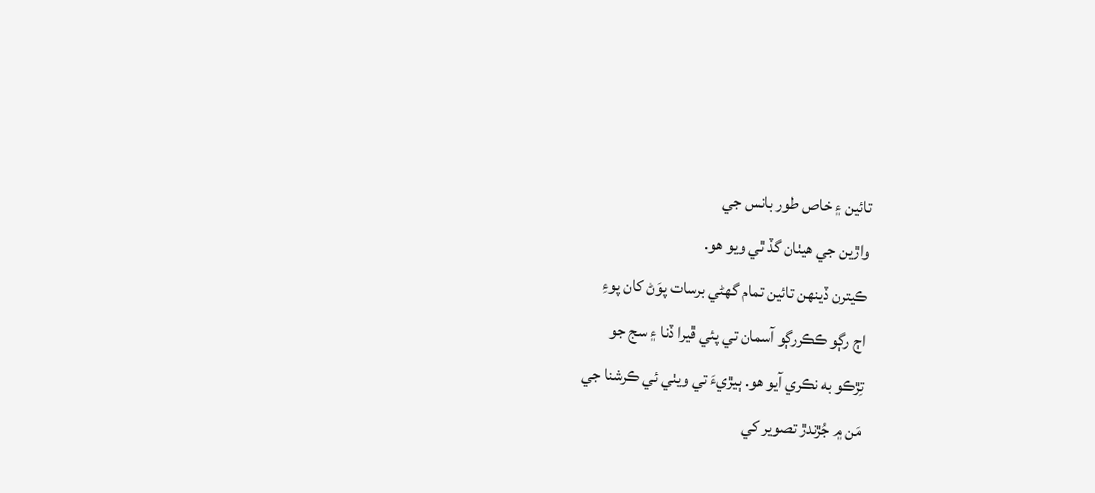تائين ۽ خاص طور بانس جي
واڙين جي هيٺان گڏ ٿي ويو هو.
ڪيترن ڏينھن تائين تمام گهڻي برسات پوَڻ کان پوءِ
اڄ رڳو ڪڪررڳو آسمان تي پئي ڦيرا ڏنا ۽ سج جو
تِڙڪو به نڪري آيو هو. ٻيڙيءَ تي ويٺي ئي ڪرشنا جي
مَن ۾ جُڙندڙ تصوير کي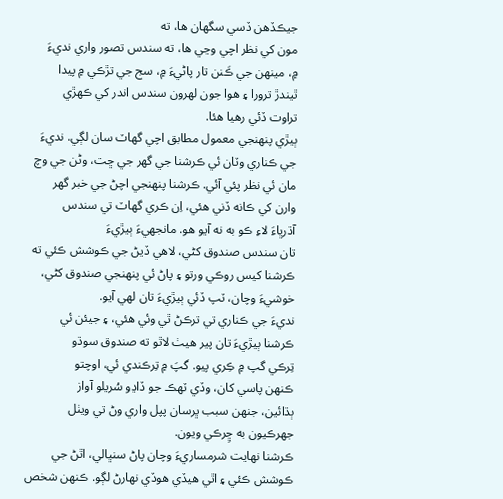جيڪڏهن ڏسي سگهان ها، ته
مون کي نظر اچي وڃي ها، ته سندس تصور واري نديءَ
۾، مينھن جي ڪَنن تار پاڻيءَ ۾، سج جي تڙڪي ۾ پيدا
ٿيندڙ ترورا ۽ هوا جون لھرون سندس اندر کي ڪھڙي
تراوت ڏئي رهيا هئا.
ٻيڙي پنھنجي معمول مطابق اچي گهاٽ سان لڳي. نديءَ
جي ڪناري وٽان ئي ڪرشنا جي گهر جي ڇت، وڻن جي وچ
مان ئي نظر پئي آئي. ڪرشنا پنھنجي اچڻ جي خبر گهر
وارن کي ڪانه ڏني هئي، اِن ڪري گهاٽ تي سندس
آڌرڀاءَ لاءِ ڪو به نه آيو هو. مانجهيءَ ٻيڙيءَ
تان سندس صندوق کڻي، لاهي ڏيڻ جي ڪوشش ڪئي ته
ڪرشنا کيس روڪي ورتو ۽ پاڻ ئي پنھنجي صندوق کڻي،
خوشيءَ وچان، ٽپ ڏئي ٻيڙيءَ تان لھي آيو.
نديءَ جي ڪناري تي ترڪڻ ٿي وئي هئي، ۽ جيئن ئي
ڪرشنا ٻيڙيءَ تان پير هيٺ لاٿو ته صندوق سوڌو
تِرڪي گپ ۾ ڪِري پيو. گپَ ۾ تِرڪندي ئي، اوچتو
ڪنھن پاسي کان، وڏي ٽھڪ جو ڏاڍو سُريلو آواز
ٻڌائين، جنھن سبب ڀرسان پپل واري وڻ تي ويٺل
جهرڪيون به ڇِرڪي ويون.
ڪرشنا نھايت شرمساريءَ وچان پاڻ سنڀالي، اٿڻ جي
ڪوشش ڪئي ۽ اٿي هيڏي هوڏي نھارڻ لڳو. ڪنھن شخص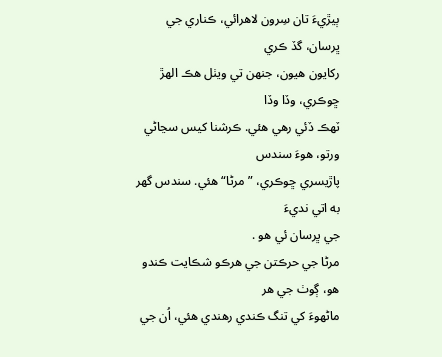ٻيڙيءَ تان سِرون لاهرائي، ڪناري جي ڀرسان، گڏ ڪري
رکايون هيون، جنھن تي ويٺل هڪ الھڙ ڇوڪري، وڏا وڏا
ٽھڪ ڏئي رهي هئي. ڪرشنا کيس سڃاڻي ورتو، هوءَ سندس
پاڙيسري ڇوڪري، ”مرڻا“ هئي. سندس گهر به اتي نديءَ
جي ڀرسان ئي هو .
مرڻا جي حرڪتن جي هرڪو شڪايت ڪندو هو، ڳوٺ جي هر
ماڻھوءَ کي تنگ ڪندي رهندي هئي، اُن جي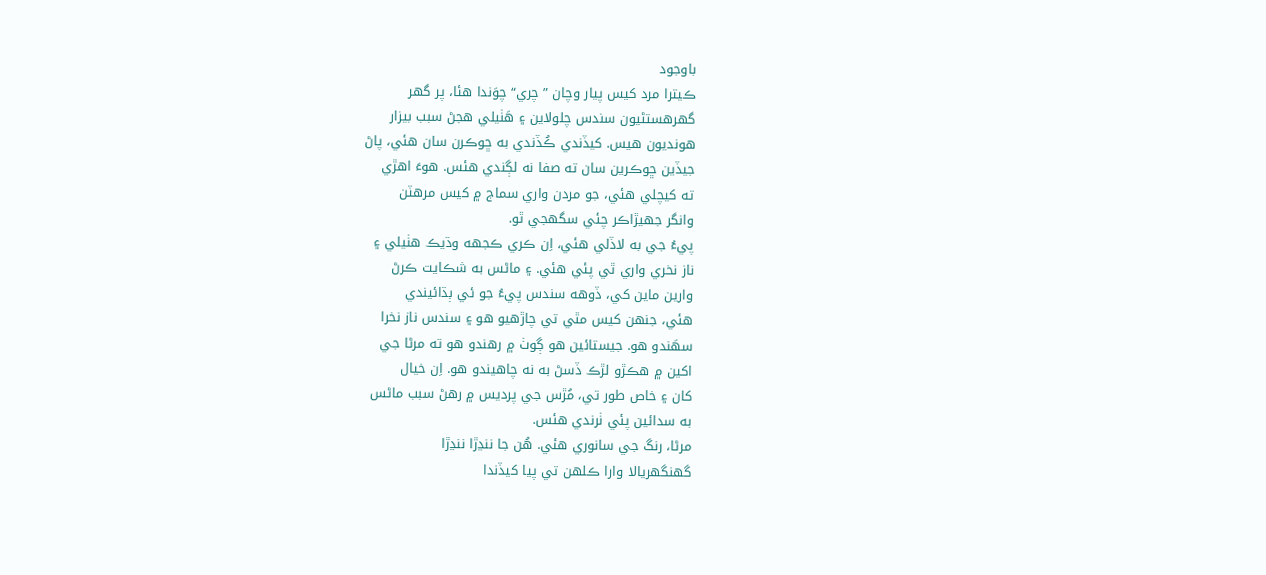باوجود
ڪيترا مرد کيس پيار وچان ”چري“ چوَندا هئا، پر گهر
گهرهستڻيون سندس چلولاين ۽ هَٺيلي هجڻ سبب بيزار
هونديون هيس. کيڏندي ڪُڏندي به ڇوڪرن سان هئي، پاڻ
جيڏين ڇوڪرين سان ته صفا نه لڳندي هئس. هوءَ اهڙي
ته کيچلي هئي، جو مردن واري سماج ۾ کيس مرهٽن
وانگر جهيڙاڪر چئي سگهجي ٿو.
پيءُ جي به لاڏلي هئي، اِن ڪري ڪجهه وڌيڪ هٺيلي ۽
ناز نخري واري ٿي پئي هئي. ۽ ماڻس به شڪايت ڪرڻ
وارين ماين کي، ڏوهه سندس پيءُ جو ئي ٻڌائيندي
هئي، جنھن کيس مٿي تي چاڙهيو هو ۽ سندس ناز نخرا
سھَندو هو. جيستائين هو ڳوٺ ۾ رهندو هو ته مرڻا جي
اکين ۾ هڪڙو لڙڪ ڏسڻ به نه چاهيندو هو. اِن خيال
کان ۽ خاص طور تي، مُڙس جي پرديس ۾ رهڻ سبب ماڻس
به سدائين پئي ٺرندي هئس.
مرڻا، رنگ جي سانوري هئي. هُن جا ننڍڙا ننڍڙا
گهنگهريالا وارا ڪلھن تي پيا کيڏندا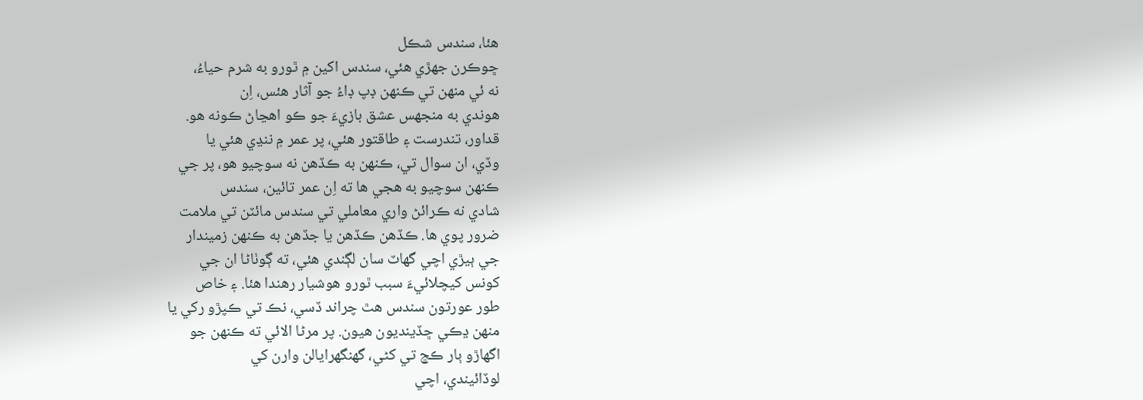هئا، سندس شڪل
ڇوڪرن جھڙي هئي، سندس اکين ۾ ٿورو به شرم حياءُ،
نه ئي منھن تي ڪنھن ڊپ ڊاءُ جو آثار هئس، اِن
هوندي به منجهس عشق بازيءَ جو ڪو اهڃاڻ ڪونه هو.
قداور، تندرست ۽ طاقتور هئي، پر عمر ۾ ننڍي هئي يا
وڏي، ان سوال تي، ڪنھن به ڪڏهن نه سوچيو هو، پر جي
ڪنھن سوچيو به هجي ها ته اِن عمر تائين، سندس
شادي نه ڪرائڻ واري معاملي تي سندس مائٽن تي ملامت
ضرور پوي ها. ڪڏهن ڪڏهن يا جڏهن به ڪنھن زميندار
جي ٻيڙي اچي گهاٽ سان لڳندي هئي، ته ڳوٺاڻا ان جي
کونس کيچلائيءَ سبب ٿورو هوشيار رهندا هئا. ۽ خاص
طور عورتون سندس هٿ چراند ڏسي، نڪ تي ڪپڙو رکي يا
منھن ڍڪي ڇڏينديون هيون. پر مرڻا الائي ته ڪنھن جو
اگهاڙو ٻار ڪڇ تي کڻي، گهنگهرايالن وارن کي
لوڏائيندي، اچي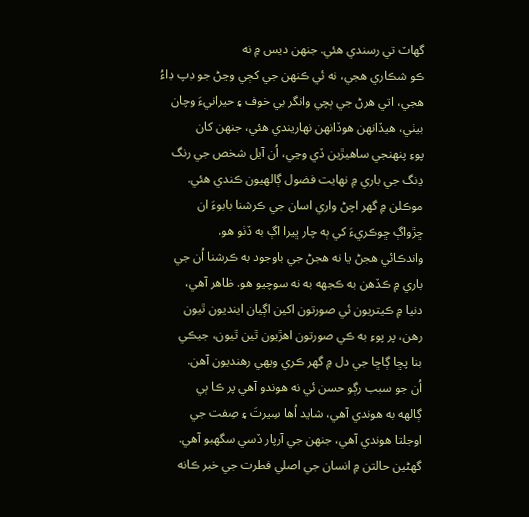گهاٽ تي رسندي هئي. جنهن ديس ۾ نه
ڪو شڪاري هجي، نه ئي ڪنھن جي کڄي وڃڻ جو ڊپ ڊاءُ
هجي، اتي هرڻ جي ٻچي وانگر بي خوف ۽ حيرانيءَ وچان
بيٺي، هيڏانھن هوڏانھن نھاريندي هئي، جنهن کان
پوءِ پنھنجي ساهيڙين ڏي وڃي، اُن آيل شخص جي رنگ
ڍنگ جي باري ۾ نھايت فضول ڳالھيون ڪندي هئي.
موڪلن ۾ گهر اچڻ واري اسان جي ڪرشنا بابوءَ ان
ڇڙواڳ ڇوڪريءَ کي ٻه چار ڀيرا اڳ به ڏٺو هو.
واندڪائي هجڻ يا نه هجڻ جي باوجود به ڪرشنا اُن جي
باري ۾ ڪڏهن به ڪجهه به نه سوچيو هو. ظاهر آهي،
دنيا ۾ ڪيتريون ئي صورتون اکين اڳيان اينديون ٿيون
رهن، پر پوءِ به ڪي صورتون اهڙيون ٿين ٿيون، جيڪي
بنا پڇا ڳاڇا جي دل ۾ گهر ڪري ويھي رهنديون آهن.
اُن جو سبب رڳو حسن ئي نه هوندو آهي پر ڪا ٻي
ڳالھه به هوندي آهي، شايد اُها سِيرتَ ۽ صِفت جي
اوجلتا هوندي آهي، جنھن جي آرپار ڏسي سگهبو آهي.
گهڻين حالتن ۾ انسان جي اصلي فطرت جي خبر ڪانه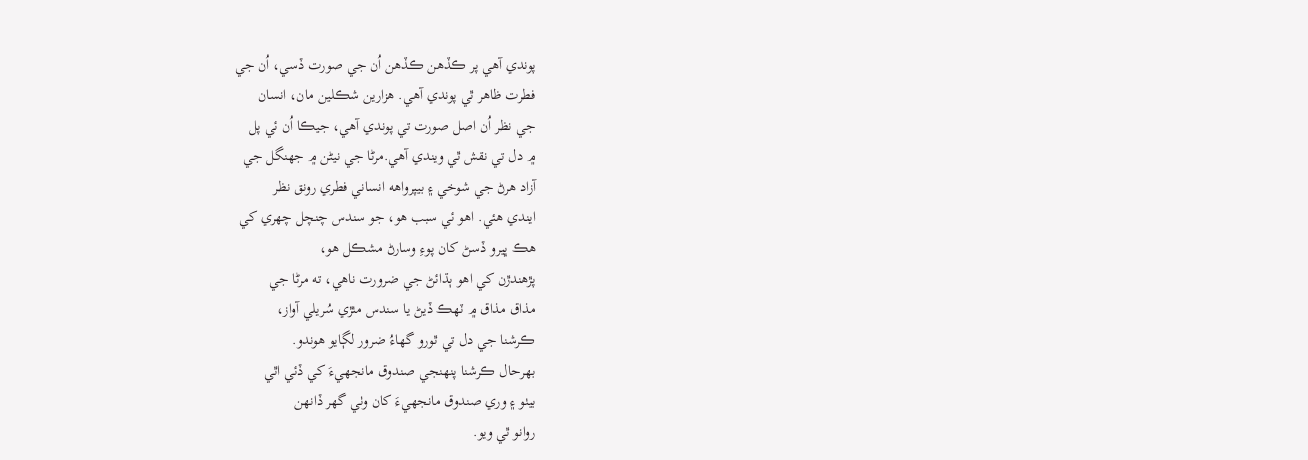پوندي آهي پر ڪڏهن ڪڏهن اُن جي صورت ڏسي، اُن جي
فطرت ظاهر ٿي پوندي آهي. هزارين شڪلين مان، انسان
جي نظر اُن اصل صورت تي پوندي آهي، جيڪا اُن ئي پل
۾ دل تي نقش ٿي ويندي آهي.مرڻا جي نيڻن ۾ جهنگل جي
آزاد هرڻ جي شوخي ۽ بيپرواهه انساني فطري رونق نظر
ايندي هئي. اهو ئي سبب هو، جو سندس چنچل چھري کي
هڪ ڀيرو ڏسڻ کان پوءِ وسارڻ مشڪل هو،
پڙهندڙن کي اهو ٻڌائڻ جي ضرورت ناهي، ته مرڻا جي
مذاق مذاق ۾ ٽھڪ ڏيڻ يا سندس مٺڙي سُريلي آواز،
ڪرشنا جي دل تي ٿورو گهاءُ ضرور لڳايو هوندو.
بھرحال ڪرشنا پنھنجي صندوق مانجهيءَ کي ڏئي اٿي
بيٺو ۽ وري صندوق مانجهيءَ کان وٺي گهر ڏانھن
روانو ٿي ويو.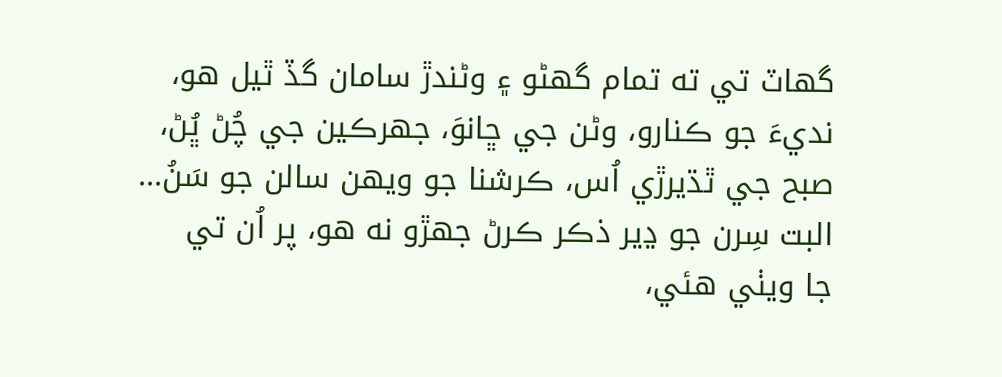گهاٽ تي ته تمام گهڻو ۽ وڻندڙ سامان گڏ ٿيل هو،
نديءَ جو ڪنارو، وڻن جي ڇانوَ، جهرڪين جي چُڻ ڀُڻ،
صبح جي ٿڌيرڙي اُس، ڪرشنا جو ويھن سالن جو سَنُ...
البت سِرن جو ڍير ذڪر ڪرڻ جھڙو نه هو، پر اُن تي
جا ويٺي هئي،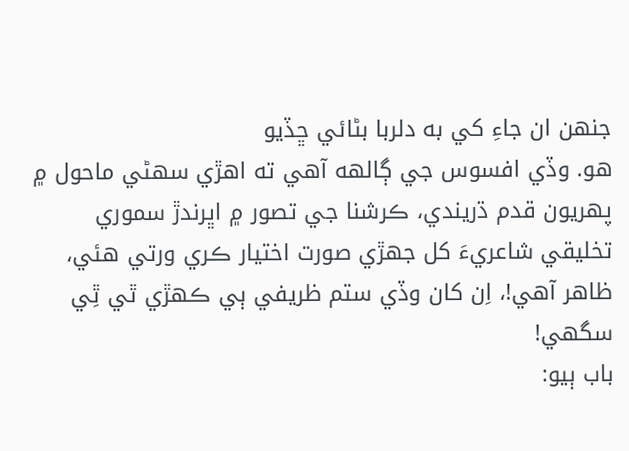جنھن ان جاءِ کي به دلربا بڻائي ڇڏيو
هو. وڏي افسوس جي ڳالھه آهي ته اهڙي سھڻي ماحول ۾
پھريون قدم ڌريندي، ڪرشنا جي تصور ۾ اڀرندڙ سموري
تخليقي شاعريءَ کل جھڙي صورت اختيار ڪري ورتي هئي،
ظاهر آهي!، اِن کان وڏي ستم ظريفي ٻي ڪھڙي ٿي ٿِي
سگهي!
باب ٻيو: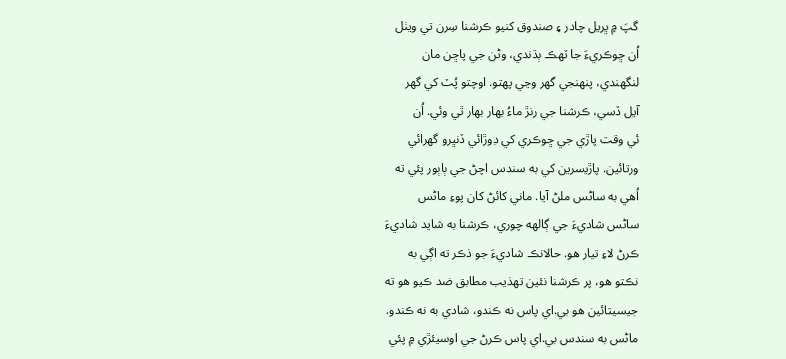گپَ ۾ ڀريل چادر ۽ صندوق کنيو ڪرشنا سِرن تي ويٺل
اُن ڇوڪريءَ جا ٽھڪ ٻڌندي، وڻن جي پاڇن مان
لنگهندي، پنھنجي گهر وڃي پھتو. اوچتو پُٽ کي گهر
آيل ڏسي، ڪرشنا جي رنڙ ماءُ بھار بھار ٿي وئي. اُن
ئي وقت پاڙي جي ڇوڪري کي ڊوڙائي ڏنڀرو گهرائي
ورتائين. پاڙيسرين کي به سندس اچڻ جي ٻاٻور پئي ته
اُهي به ساڻس ملڻ آيا. ماني کائڻ کان پوءِ ماڻس
ساڻس شاديءَ جي ڳالھه چوري، ڪرشنا به شايد شاديءَ
ڪرڻ لاءِ تيار هو. حالانڪ شاديءَ جو ذڪر ته اڳي به
نڪتو هو، پر ڪرشنا نئين تھذيب مطابق ضد ڪيو هو ته
جيسيتائين هو بي.اي پاس نه ڪندو، شادي به نه ڪندو.
ماڻس به سندس بي.اي پاس ڪرڻ جي اوسيئڙي ۾ پئي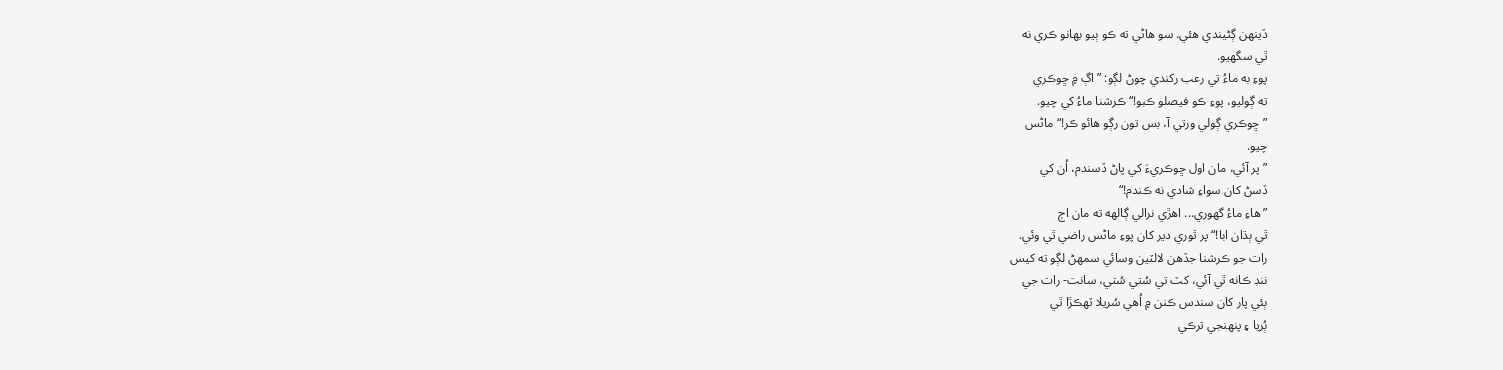ڏينھن ڳڻيندي هئي. سو هاڻي ته ڪو ٻيو بهانو ڪري نه
ٿي سگهيو.
پوءِ به ماءُ تي رعب رکندي چوڻ لڳو: ”اڳ ۾ ڇوڪري
ته ڳوليو، پوءِ ڪو فيصلو ڪبو!“ ڪرشنا ماءُ کي چيو.
”ڇوڪري ڳولي ورتي آ، بس تون رڳو هائو ڪر!“ ماڻس
چيو.
”پر آئي، مان اول ڇوڪريءَ کي پاڻ ڏسندم، اُن کي
ڏسڻ کان سواءِ شادي نه ڪندم!“
”هاءِ ماءُ گهوري... اهڙي نرالي ڳالھه ته مان اڄ
ٿي ٻڌان ابا!“ پر ٿوري دير کان پوءِ ماڻس راضي ٿي وئي.
رات جو ڪرشنا جڏهن لالٽين وسائي سمھڻ لڳو ته کيس
ننڊ ڪانه ٿي آئي، کٽ تي سُتي سُتي، سانت- رات جي
ٻئي پار کان سندس ڪنن ۾ اُهي سُريلا ٽھڪڙا ٿي
ٻُريا ۽ پنھنجي ترڪي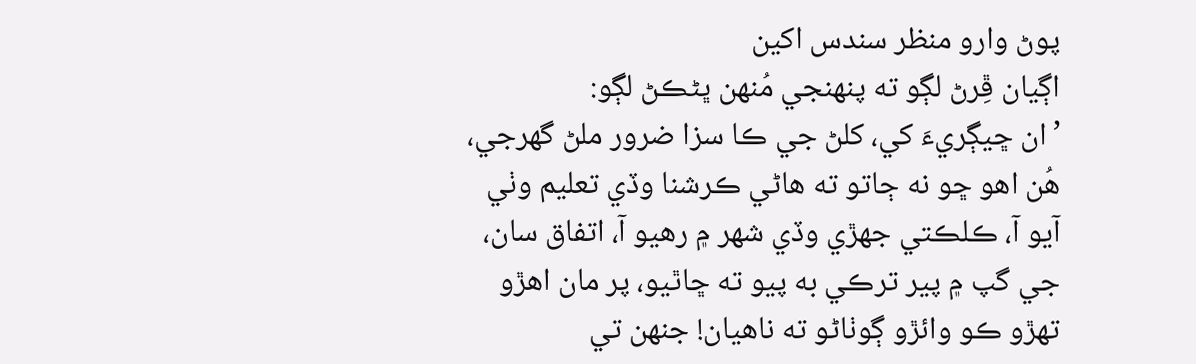پوڻ وارو منظر سندس اکين
اڳيان ڦِرڻ لڳو ته پنھنجي مُنھن ڀڻڪڻ لڳو:
’ان ڇيڳريءَ کي، کلڻ جي ڪا سزا ضرور ملڻ گهرجي،
هُن اهو ڇو نه ڄاتو ته هاڻي ڪرشنا وڏي تعليم وٺي
آيو آ، ڪلڪتي جھڙي وڏي شھر ۾ رهيو آ، اتفاق سان،
جي گپ ۾ پير ترڪي به پيو ته ڇاٿيو، پر مان اهڙو
تھڙو ڪو وائڙو ڳوٺاڻو ته ناھيان! جنھن تي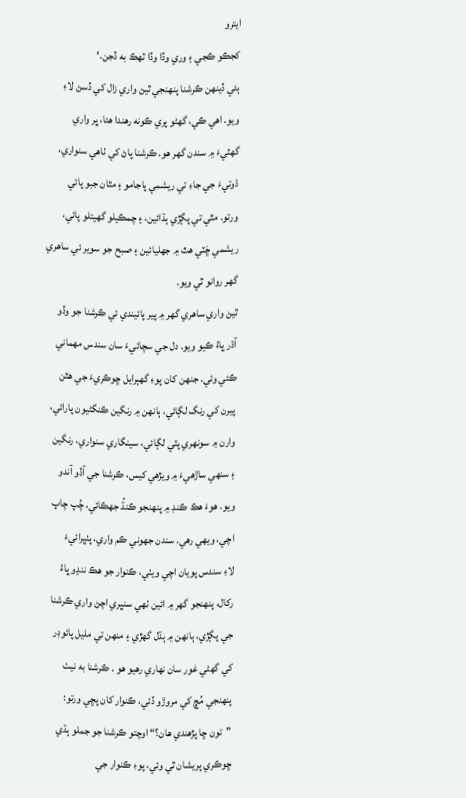ايترو
کجڪو ڪجي ۽ وري وڏا وڏا ٽھڪ به ڏجن.‘
ٻئي ڏينھن ڪرشنا پنھنجي ٿيڻ واري زال کي ڏسڻ لاءِ
ويو. اهي ڪي، گهڻو پري ڪونه رهندا هئا، ڀر واري
گهٽيءَ ۾ سندن گهر هو. ڪرشنا پاڻ کي ٺاهي سنواري،
ڌوتيءَ جي جاءِ تي ريشمي پاجامو ۽ مٿان جبو پائي
ورتو. مٿي تي پڳڙي ٻڌائين، ۽ چمڪيلو گهيتلو پائي،
ريشمي ڇَٽي هٿ ۾ جهليائين ۽ صبح جو سوير ئي ساهري
گهر روانو ٿي ويو.
ٿيڻ واري ساهري گهر ۾ پير پائيندي ئي ڪرشنا جو وڏو
آڌر ڀاءُ ڪيو ويو. دل جي سچائيءَ سان سندس مھماني
ڪئي وئي. جنهن کان پوءِ گهٻرايل ڇوڪريءَ جي هٿن
پيرن کي رنگ لڳائي، ٻانھن ۾ رنگين ڪنگڻيون پارائي،
وارن ۾ سونهري پٽي لڳائي، سينگاري سنواري، رنگين
۽ سنھي ساڙهيءَ ۾ ويڙهي کيس، ڪرشنا جي آڏو آندو
ويو. هوءَ هڪ ڪنڊ ۾ پنھنجو ڪنڌُ جهڪائي، چُپ چاپ
اچي، ويهي رهي. سندن جهوني ڪم واري، پٺڀرائيءَ
لاءِ سندس پويان اچي ويٺي، ڪنوار جو هڪ ننڍو ڀاءُ
رکال، پنھنجو گهر ۾ ائين ٺھي سنڀري اچڻ واري ڪرشنا
جي پڳڙي، ٻانھن ۾ ٻڌل گهڙي ۽ منھن تي مليل پائوڊر
کي گهڻي غور سان نھاري رهيو هو . ڪرشنا به نيٺ
پنھنجي مُڇ کي مروڙو ڏئي، ڪنوار کان پڇي ورتو:
”تون ڇا پڙهندي هان؟“ اوچتو ڪرشنا جو جملو ٻڌي
ڇوڪري پريشان ٿي وئي، پوءِ ڪنوار جي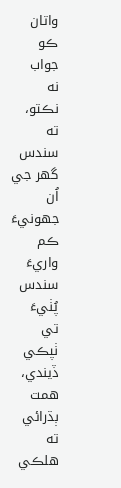واتان ڪو جواب
نه نڪتو، ته سندس گهر جي اُن جهونيءَ ڪم واريءَ
سندس پُٺيءَ تي ٺپڪي ڏيندي، همت ٻڌرائي ته هلڪي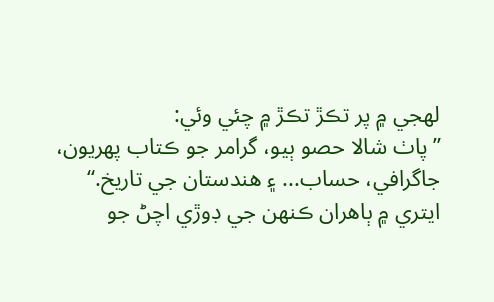لهجي ۾ پر تڪڙ تڪڙ ۾ چئي وئي:
”پاٺ شالا حصو ٻيو، گرامر جو ڪتاب پھريون،
جاگرافي، حساب... ۽ هندستان جي تاريخ.“
ايتري ۾ ٻاهران ڪنھن جي ڊوڙي اچڻ جو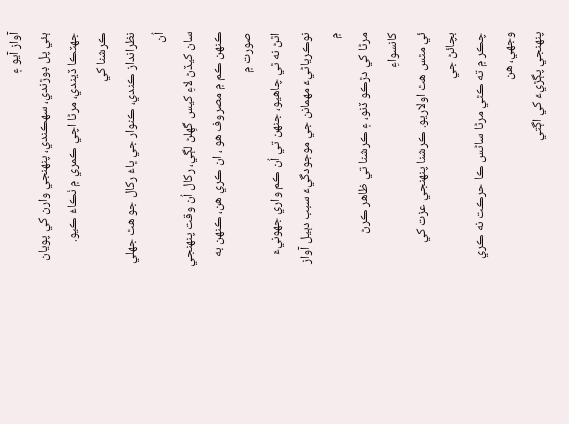آواز آيو ۽
ٻئي پل ڊوڙندي، سھڪندي، پنھنجي وارن کي پويان
جهٽڪا ڏيندي، مرڻا اچي ڪمري ۾ ٺڪاءُ ڪيو. ڪرشنا کي
نظرانداز ڪندي، ڪنوار جي ڀاءُ رکال جو هٿ جهلي اُن
سان کيڏڻ لاءِ کيس گھِلڻ لڳي، رکال اُن وقت پنھنجي
ڪنھن ڪم ۾ مصروف هو ، ان ڪري هن، ڪنھن به صورت ۾
اٿڻ نه ٿي چاهيو، جنھن تي اُن ڪم واري جهونيءَ
نوڪرياڻيءَ مھمانن جي موجودگيءَ سبب دٻيل آواز ۾
مرڻا کي دڙڪو ڏنو، ۽ ڪرشنا تي ظاهر ڪرڻ کانسواءِ
ئي مٿس هٿ اولاريو. ڪرشنا پنھنجي عزت کي بچائڻ جي
چڪر ۾ ته ڪٿي مرڻا ساڻس ڪا حرڪت نه ڪري وجهي، هن
پنھنجي پڳڙيءَ کي اڳتي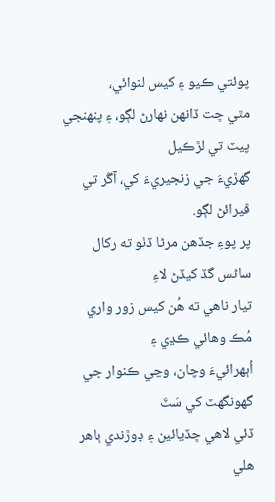پوئتي ڪيو ۽ کيس لنوائي،
مٿي ڇت ڏانھن نھارڻ لڳو، ۽ پنھنجي پيٽ تي لڙڪيل
گهڙيءَ جي زنجيريءَ کي، آڱر تي ڦيرائڻ لڳو.
پر پوءِ جڏهن مرڻا ڏٺو ته رکال ساڻس گڏ کيڏڻ لاءِ
تيار ناهي ته هُن کيس زور واري مُڪ وهائي ڪڍي ۽
اُٻهرائيءَ وچان، وڃي ڪنوار جي گهونگهٽ کي سَٽَ
ڏئي لاهي ڇڏيائين ۽ ڊوڙندي ٻاهر هلي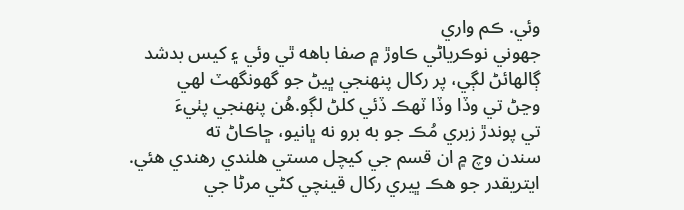وئي. ڪم واري
جهوني نوڪرياڻي ڪاوڙ ۾ صفا باهه ٿي وئي ۽ کيس بدشد
ڳالھائڻ لڳي، پر رکال پنھنجي ڀيڻ جو گهونگهٽ لھي
وڃڻ تي وڏا وڏا ٽھڪ ڏئي کلڻ لڳو.هُن پنھنجي پٺيءَ
تي پوندڙ زبري مُڪ جو به برو نه ڀانيو، ڇاڪاڻ ته
سندن وچ ۾ ان قسم جي کيچل مستي هلندي رهندي هئي.
ايتريقدر جو هڪ ڀيري رکال قينچي کڻي مرڻا جي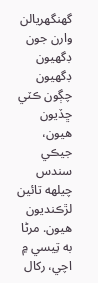گهنگهريالن وارن جون ڊگهيون ڊگهيون چڳون ڪٽي ڇڏيون
هيون، جيڪي سندس چيلھه تائين لڙڪنديون هيون. مرڻا
به تِيسي ۾ اچي، رکال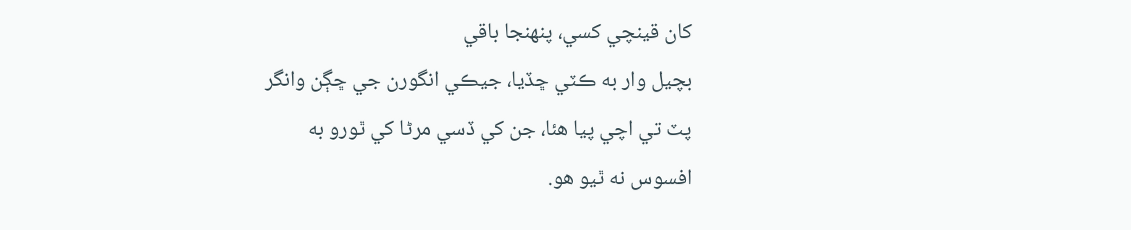کان قينچي کسي، پنھنجا باقي
بچيل وار به ڪٽي ڇڏيا، جيڪي انگورن جي ڇڳن وانگر
پٽ تي اچي پيا هئا، جن کي ڏسي مرڻا کي ٿورو به
افسوس نه ٿيو هو.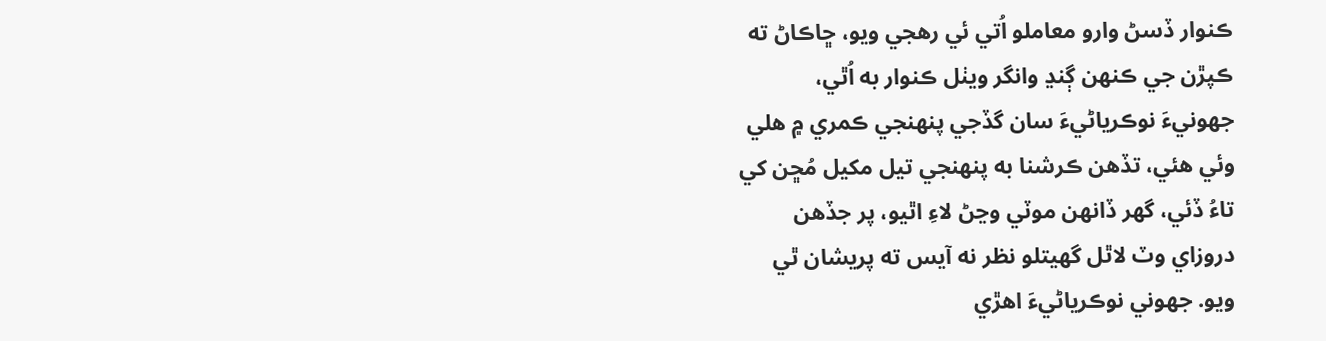ڪنوار ڏسڻ وارو معاملو اُتي ئي رهجي ويو، ڇاڪاڻ ته
ڪپڙن جي ڪنھن ڳنڍ وانگر ويٺل ڪنوار به اُٿي،
جهونيءَ نوڪرياڻيءَ سان گڏجي پنھنجي ڪمري ۾ هلي
وئي هئي، تڏهن ڪرشنا به پنھنجي تيل مکيل مُڇن کي
تاءُ ڏئي، گهر ڏانھن موٽي وڃڻ لاءِ اٿيو، پر جڏهن
دروزاي وٽ لاٿل گهيتلو نظر نه آيس ته پريشان ٿي
ويو. جهوني نوڪرياڻيءَ اهڙي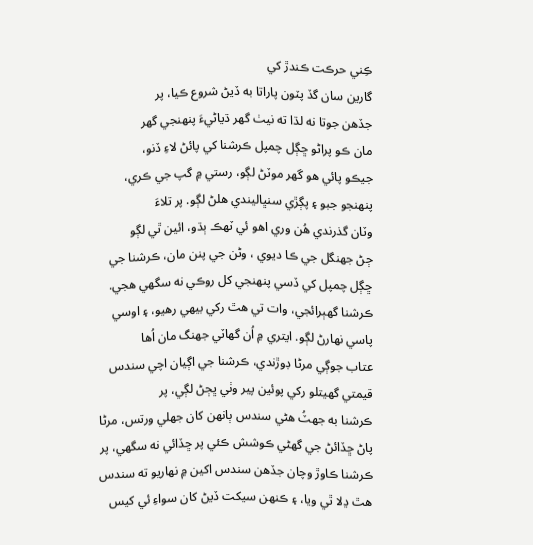ڪِني حرڪت ڪندڙ کي
گارين سان گڏ پٽون پاراتا به ڏيڻ شروع ڪيا، پر
جڏهن جوتا نه لڌا ته نيٺ گهر ڌياڻيءَ پنھنجي گهر
مان ڪو پراڻو ڇڳل چمپل ڪرشنا کي پائڻ لاءِ ڏنو،
جيڪو پائي هو گهر موٽڻ لڳو، رستي ۾ گپ جي ڪري،
پنھنجو جبو ۽ پڳڙي سنڀاليندي هلڻ لڳو. پر تلاءَ
وٽان گذرندي هُن وري اهو ئي ٽھڪ ٻڌو، ائين ٿي لڳو
ڄڻ جهنگل جي ڪا ديوي ، وڻن جي پنن مان، ڪرشنا جي
ڇڳل چمپل کي ڏسي پنھنجي کل روڪي نه سگهي هجي.
ڪرشنا گهٻرائجي، وات تي هٿ رکي بيھي رهيو، ۽ اوسي
پاسي نھارڻ لڳو. ايتري ۾ اُن گهاٽي جهنگ مان اُها
عتاب جوڳي مرڻا ڊوڙندي، ڪرشنا جي اڳيان اچي سندس
قيمتي گهيتلو رکي پوئين پير وٺي ڀڄڻ لڳي، پر
ڪرشنا به جهٽُ هڻي سندس ٻانھن کان جهلي ورتس، مرڻا
پاڻ ڇڏائڻ جي گهڻي ڪوشش ڪئي پر ڇڏائي نه سگهي، پر
ڪرشنا ڪاوڙ وچان جڏهن سندس اکين ۾ نھاريو ته سندس
هٿ ڍلا ٿي ويا، ۽ ڪنھن سيکت ڏيڻ کان سواءِ ئي کيس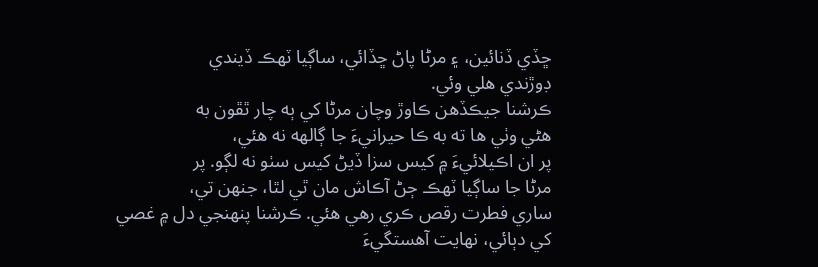ڇڏي ڏنائين، ۽ مرڻا پاڻ ڇڏائي، ساڳيا ٽھڪ ڏيندي
ڊوڙندي هلي وئي.
ڪرشنا جيڪڏهن ڪاوڙ وچان مرڻا کي ٻه چار ٿڦون به
هڻي وٺي ها ته به ڪا حيرانيءَ جا ڳالھه نه هئي،
پر ان اڪيلائيءَ ۾ کيس سزا ڏيڻ کيس سٺو نه لڳو. پر
مرڻا جا ساڳيا ٽھڪ ڄڻ آڪاش مان ٿي لٿا، جنھن تي،
ساري فطرت رقص ڪري رهي هئي. ڪرشنا پنھنجي دل ۾ غصي
کي دٻائي، نھايت آهستگيءَ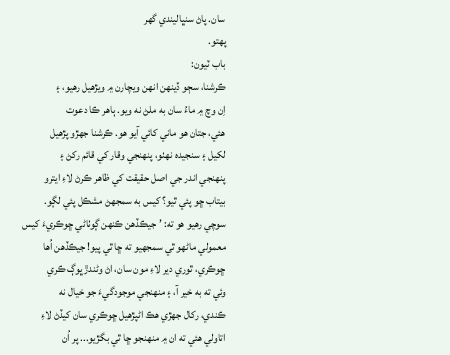سان. پاڻ سنڀاليندي گهر
پھتو.
باب ٽيون:
ڪرشنا، سڄو ڏينھن انھن ويچارن ۾ ويڙهيل رهيو، ۽
اِن وچ ۾ ماءُ سان به ملڻ نه ويو. ٻاهر ڪا دعوت
هئي، جتان هو ماني کائي آيو هو. ڪرشنا جھڙو پڙهيل
لکيل ۽ سنجيده نھٺو، پنھنجي وقار کي قائم رکڻ ۽
پنھنجي اندر جي اصل حقيقت کي ظاهر ڪرڻ لاءِ ايترو
بيتاب ڇو پئي ٿيو؟ کيس به سمجهڻ مشڪل پئي لڳو.
سوچي رهيو هو ته: ’جيڪڏهن ڪنھن ڳوٺاڻي ڇوڪريءَ کيس
معمولي ماڻھو ٿي سمجهيو ته ڇا ٿي پيو! جيڪڏهن اُها
ڇوڪري، ٿوري دير لاءِ مون سان، اڻ وڻندڙ ڀوڳ ڪري
وئي ته به خير آ، ۽ منھنجي موجودگيءَ جو خيال نه
ڪندي، رکال جھڙي هڪ اڻپڙهيل ڇوڪري سان کيڏڻ لاءِ
اتاولي هئي ته ان ۾ منھنجو ڇا ٿي بگڙيو... پر اُن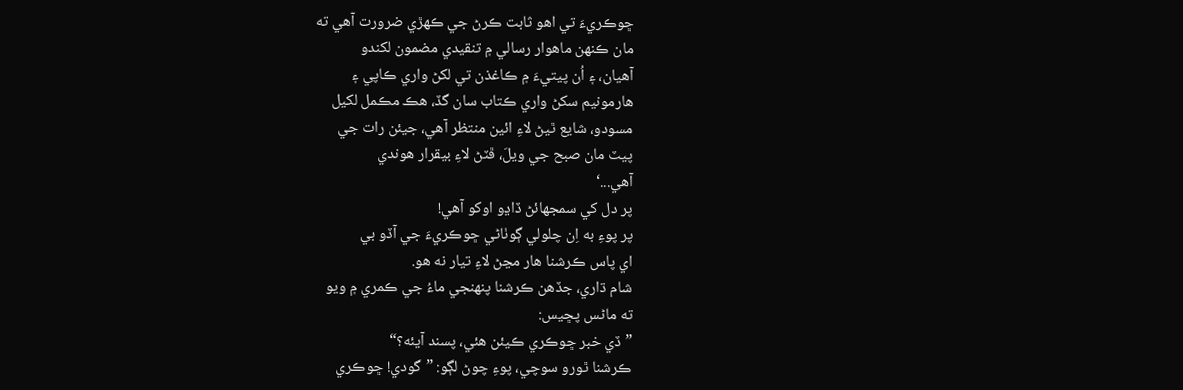ڇوڪريءَ تي اهو ثابت ڪرڻ جي ڪھڙي ضرورت آهي ته
مان ڪنھن ماهوار رسالي ۾ تنقيدي مضمون لکندو
آهيان، ۽ اُن پيتيءَ ۾ ڪاغذن تي لکڻ واري ڪاپي ۽
هارمونيم سکڻ واري ڪتاب سان گڏ، هڪ مڪمل لکيل
مسودو، شايع ٿيڻ لاءِ ائين منتظر آهي، جيئن رات جي
پيٽ مان صبح جي ويلَ، ڦٽڻ لاءِ بيقرار هوندي
آهي...‘
پر دل کي سمجهائڻ ڏاڍو اوکو آهي!
پر پوءِ به اِن چلولي ڳوٺاڻي ڇوڪريءَ جي آڏو بي
اي پاس ڪرشنا هار مڃڻ لاءِ تيار نه هو.
شام ڌاري، جڏهن ڪرشنا پنھنجي ماءُ جي ڪمري ۾ ويو
ته ماڻس پڇيس:
”ڏي خبر ڇوڪري ڪيئن هئي، پسند آيئه؟“
ڪرشنا ٿورو سوچي، پوءِ چوڻ لڳو: ”گودي! ڇوڪري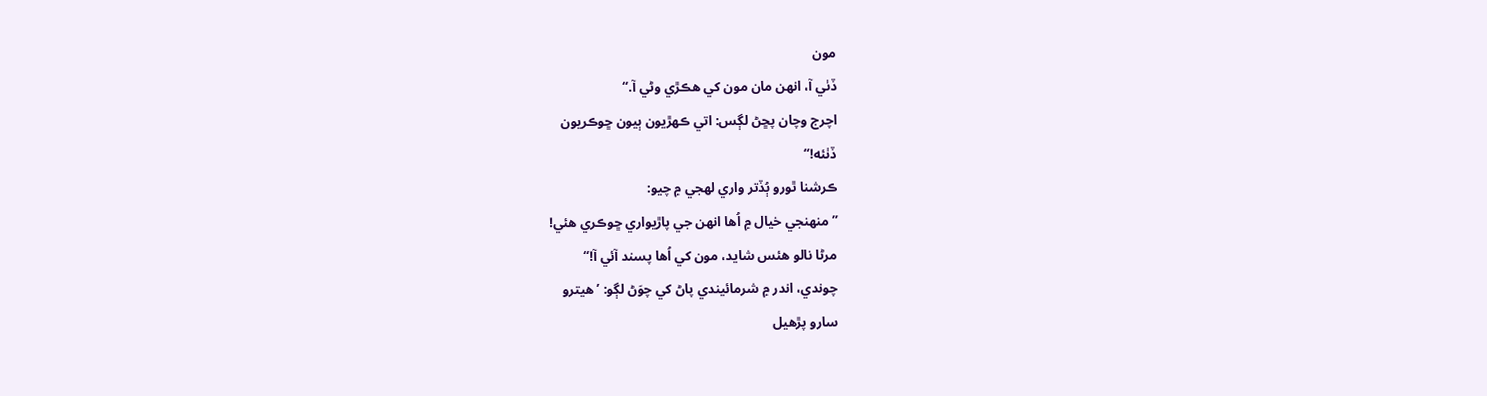مون
ڏٺي آ، انھن مان مون کي هڪڙي وڻي آ.“
اچرج وچان پڇڻ لڳس: اتي ڪھڙيون ٻيون ڇوڪريون
ڏٺئه!“
ڪرشنا ٿورو ٻُڏتر واري لھجي ۾ چيو:
”منھنجي خيال ۾ اُها انھن جي پاڙيواري ڇوڪري هئي!
مرڻا نالو هئس شايد، مون کي اُها پسند آئي آ!“
چوندي، اندر ۾ شرمائيندي پاڻ کي چوَڻ لڳو: ’هيترو
سارو پڙهيل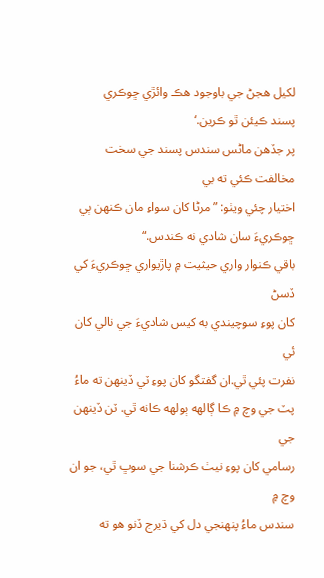لکيل هجڻ جي باوجود هڪ وائڙي ڇوڪري
پسند ڪيئن ٿو ڪرين.‘
پر جڏهن ماڻس سندس پسند جي سخت مخالفت ڪئي ته بي
اختيار چئي ويٺو: ”مرڻا کان سواءِ مان ڪنھن ٻي
ڇوڪريءَ سان شادي نه ڪندس.“
باقي ڪنوار واري حيثيت ۾ پاڙيواري ڇوڪريءَ کي ڏسڻ
کان پوءِ سوچيندي به کيس شاديءَ جي نالي کان ئي
نفرت پئي ٿي.ان گفتگو کان پوءِ ٽي ڏينھن ته ماءُ
پٽ جي وچ ۾ ڪا ڳالھه ٻولھه ڪانه ٿي. ٽن ڏينھن جي
رسامي کان پوءِ نيٺ ڪرشنا جي سوڀ ٿي، جو ان وچ ۾
سندس ماءُ پنھنجي دل کي ڌيرج ڏنو هو ته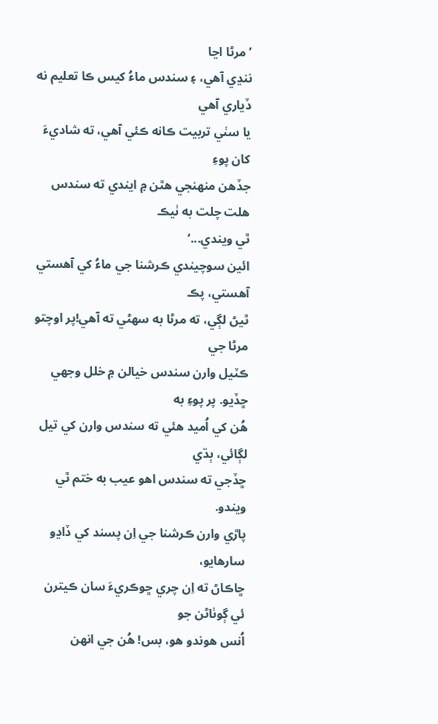’مرڻا اڃا
ننڍي آهي، ۽ سندس ماءُ کيس ڪا تعليم نه ڏياري آهي
يا سٺي تربيت ڪانه ڪئي آهي، ته شاديءَ کان پوءِ
جڏهن منھنجي هٿن ۾ ايندي ته سندس هلت چلت به ٺيڪ
ٿي ويندي...‘
ائين سوچيندي ڪرشنا جي ماءُ کي آهستي آهستي، پڪ
ٿيڻ لڳي، ته مرڻا به سھڻي ته آهي!پر اوچتو مرڻا جي
ڪٽيل وارن سندس خيالن ۾ خلل وجهي ڇڏيو. پر پوءِ به
هُن کي اُميد هئي ته سندس وارن کي تيل لڳائي، ٻڌي
ڇڏجي ته سندس اهو عيب به ختم ٿي ويندو.
پاڙي وارن ڪرشنا جي اِن پسند کي ڏاڍو سارهايو،
ڇاڪاڻ ته اِن چري ڇوڪريءَ سان ڪيترن ئي ڳوٺاڻن جو
اُنس هوندو هو، بس! هُن جي انھن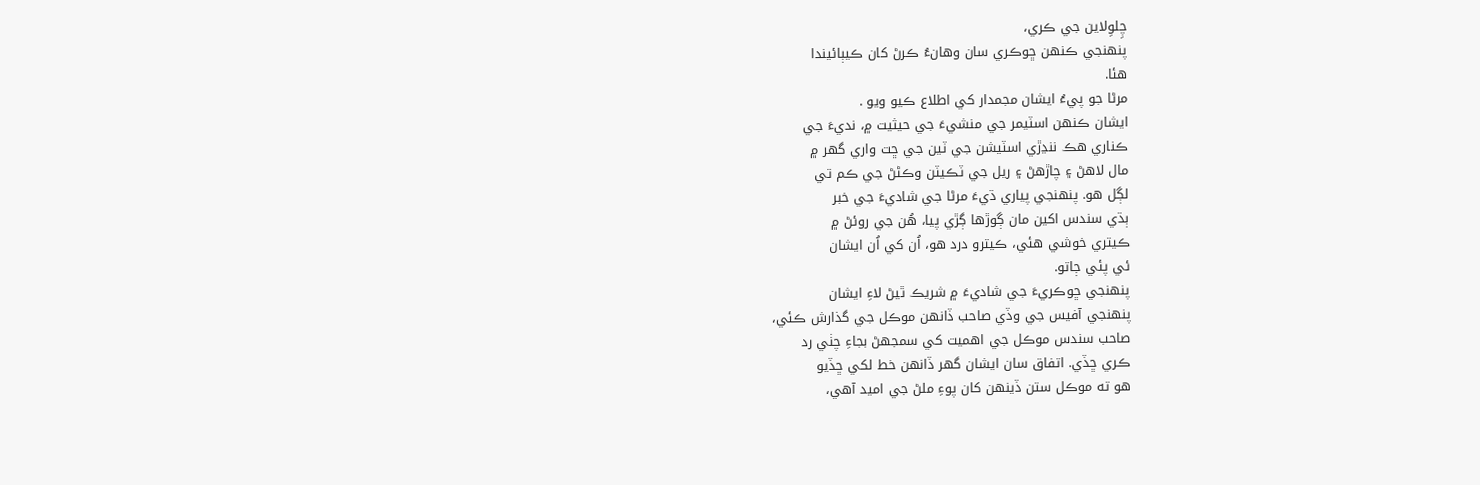چِلوِلاين جي ڪري،
پنھنجي ڪنھن ڇوڪري سان وهانءُ ڪرڻ کان ڪيٻائيندا
هئا.
مرڻا جو پيءُ ايشان مجمدار کي اطلاع ڪيو ويو .
ايشان ڪنھن اسٽيمر جي منشيءَ جي حيثيت ۾، نديءَ جي
ڪناري هڪ ننڍڙي اسٽيشن جي ٽين جي ڇت واري گهر ۾
مال لاهڻ ۽ چاڙهڻ ۽ ريل جي ٽڪيٽن وڪڻڻ جي ڪم تي
لڳل هو. پنھنجي پياري ڌيءَ مرڻا جي شاديءَ جي خبر
ٻڌي سندس اکين مان ڳوڙها ڳڙي پيا، هُن جي روئڻ ۾
ڪيتري خوشي هئي، ڪيترو درد هو، اُن کي اُن ايشان
ئي پئي ڄاتو.
پنھنجي ڇوڪريءَ جي شاديءَ ۾ شريڪ ٿيڻ لاءِ ايشان
پنھنجي آفيس جي وڏي صاحب ڏانھن موڪل جي گذارش ڪئي،
صاحب سندس موڪل جي اهميت کي سمجهڻ بجاءِ چٺي رد
ڪري ڇڏي. اتفاق سان ايشان گهر ڏانھن خط لکي ڇڏيو
هو ته موڪل ستن ڏينھن کان پوءِ ملڻ جي اميد آهي،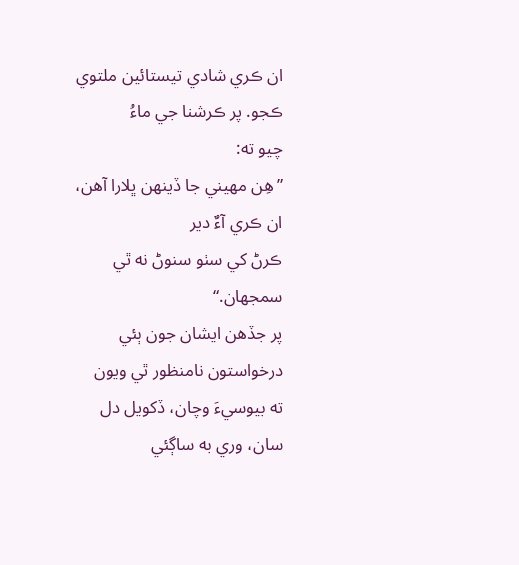ان ڪري شادي تيستائين ملتوي ڪجو. پر ڪرشنا جي ماءُ
چيو ته:
”هِن مھيني جا ڏينھن ڀلارا آهن، ان ڪري آءٌ دير
ڪرڻ کي سٺو سنوڻ نه ٿي سمجهان.“
پر جڏهن ايشان جون ٻئي درخواستون نامنظور ٿي ويون
ته بيوسيءَ وچان، ڏکويل دل سان، وري به ساڳئي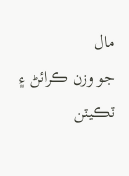مال
جو وزن ڪرائڻ ۽ ٽڪيٽن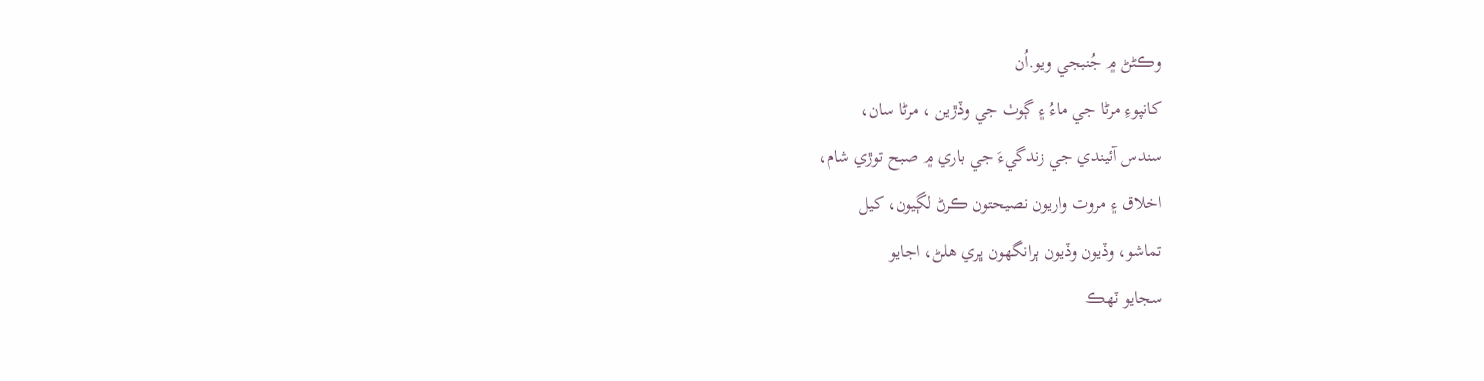وڪڻڻ ۾ جُنبجي ويو.اُن
کانپوءِ مرڻا جي ماءُ ۽ ڳوٺ جي وڏڙين ، مرڻا سان،
سندس آئيندي جي زندگيءَ جي باري ۾ صبح توڙي شام،
اخلاق ۽ مروت واريون نصيحتون ڪرڻ لڳيون، کيل
تماشو، وڏيون وڏيون ٻرانگهون ڀري هلڻ، اجايو
سجايو ٽھڪ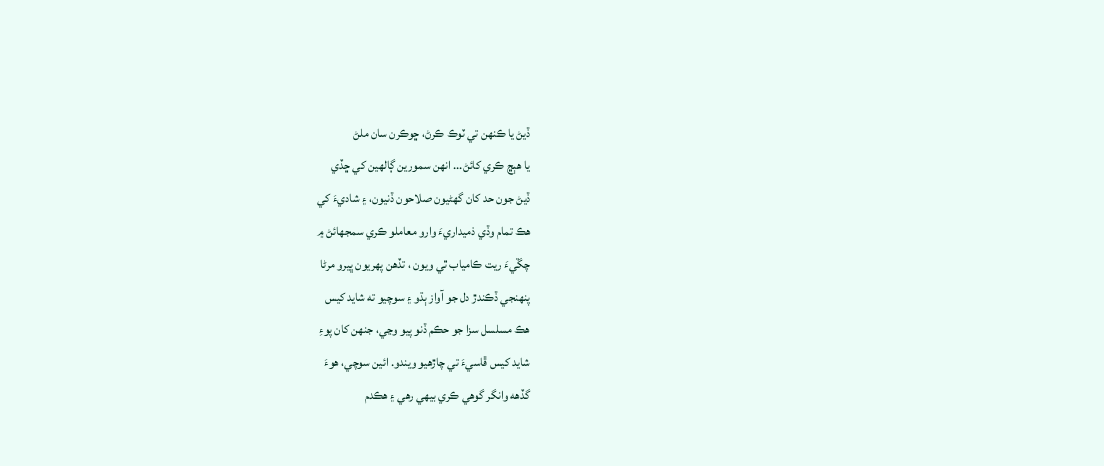ڏيڻ يا ڪنھن تي ٽوڪ ڪرڻ، ڇوڪرن سان ملڻ
يا هٻڇ ڪري کائڻ... انھن سمورين ڳالھين کي ڇڏي
ڏيڻ جون حد کان گهڻيون صلاحون ڏنيون، ۽ شاديءَ کي
هڪ تمام وڏي ذميداريءَ وارو معاملو ڪري سمجهائڻ ۾
چڱيءَ ريت ڪامياب ٿي ويون ، تڏهن پھريون ڀيرو مرڻا
پنھنجي ڏڪندڙ دل جو آواز ٻڌو ۽ سوچيو ته شايد کيس
هڪ مسلسل سزا جو حڪم ڏنو پيو وڃي، جنھن کان پوءِ
شايد کيس ڦاسيءَ تي چاڙهيو ويندو. ائين سوچي، هوءَ
گڏهه وانگر گوهي ڪري بيھي رهي ۽ هڪدم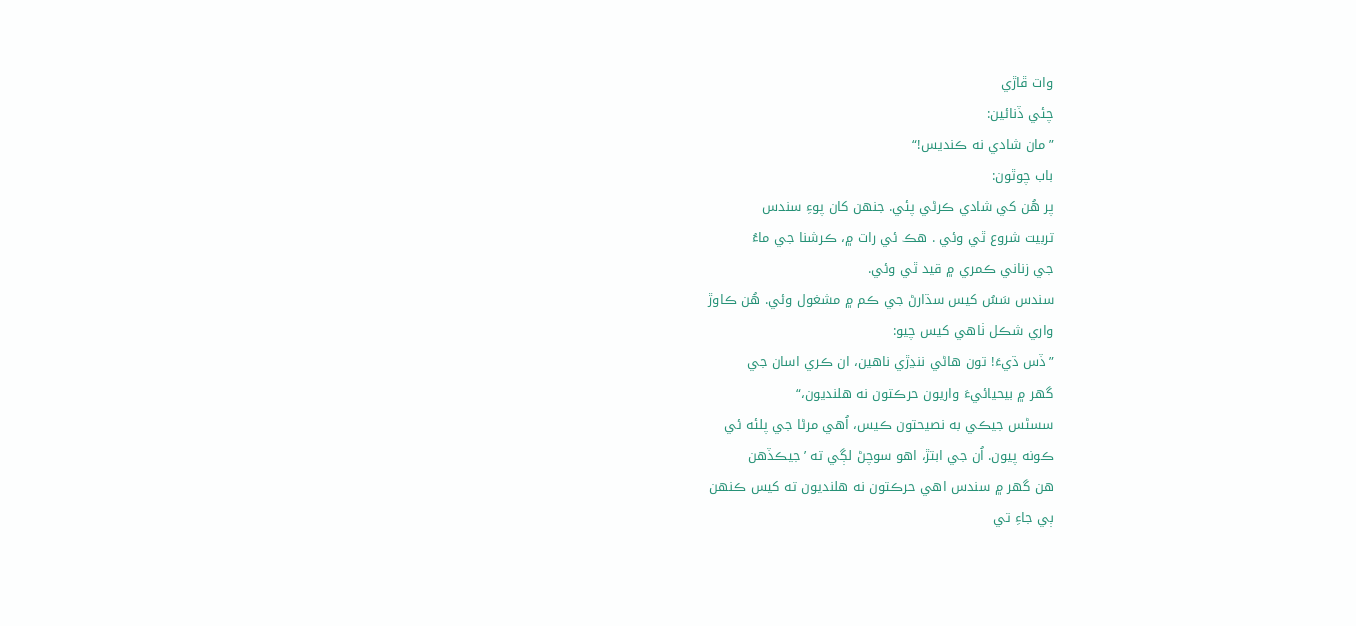وات ڦاڙي
چئي ڏنائين:
”مان شادي نه ڪنديس!“
باب چوٿون:
پر هُن کي شادي ڪرڻي پئي. جنھن کان پوءِ سندس
تربيت شروع ٿي وئي . هڪ ئي رات ۾، ڪرشنا جي ماءُ
جي زناني ڪمري ۾ قيد ٿي وئي.
سندس سَسُ کيس سڌارڻ جي ڪم ۾ مشغول وئي. هُن ڪاوڙ
واري شڪل ٺاهي کيس چيو:
”ڏس ڌيءَ! تون هاڻي ننڍڙي ناهين، ان ڪري اسان جي
گهر ۾ بيحيائيءَ واريون حرڪتون نه هلنديون،“
سسڻس جيڪي به نصيحتون ڪيس، اُهي مرڻا جي پلئه ئي
ڪونه پيون. اُن جي ابتڙ، اهو سوچڻ لڳي ته ’جيڪڏهن
هن گهر ۾ سندس اهي حرڪتون نه هلنديون ته کيس ڪنھن
ٻي جاءِ تي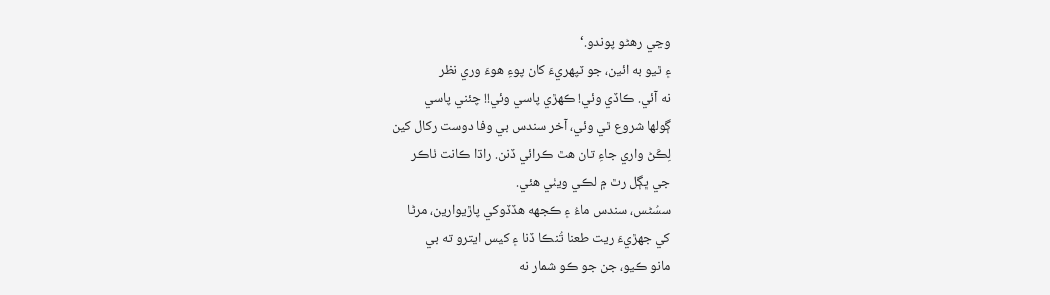وڃي رهڻو پوندو.‘
۽ ٿيو به ائين، جو ٽپھريءَ کان پوءِ هوءَ وري نظر
نه آئي. ڪاڏي وئي! ڪھڙي پاسي وئي!! چئني پاسي
ڳولھا شروع ٿي وئي، آخر سندس بي وفا دوست رکال کين
لِڪَڻ واري جاءِ تان هٿ ڪرائي ڏنن. راڌا ڪانت ٺاڪر
جي ڀڳل رٿ ۾ لڪي ويٺي هئي.
سسُڻس، سندس ماءُ ۽ ڪجهه هڏڏوکي پاڙيوارين، مرڻا
کي جھڙيءَ ريت طعنا تُنڪا ڏنا ۽ کيس ايترو ته بي
مانو ڪيو، جن جو ڪو شمار نه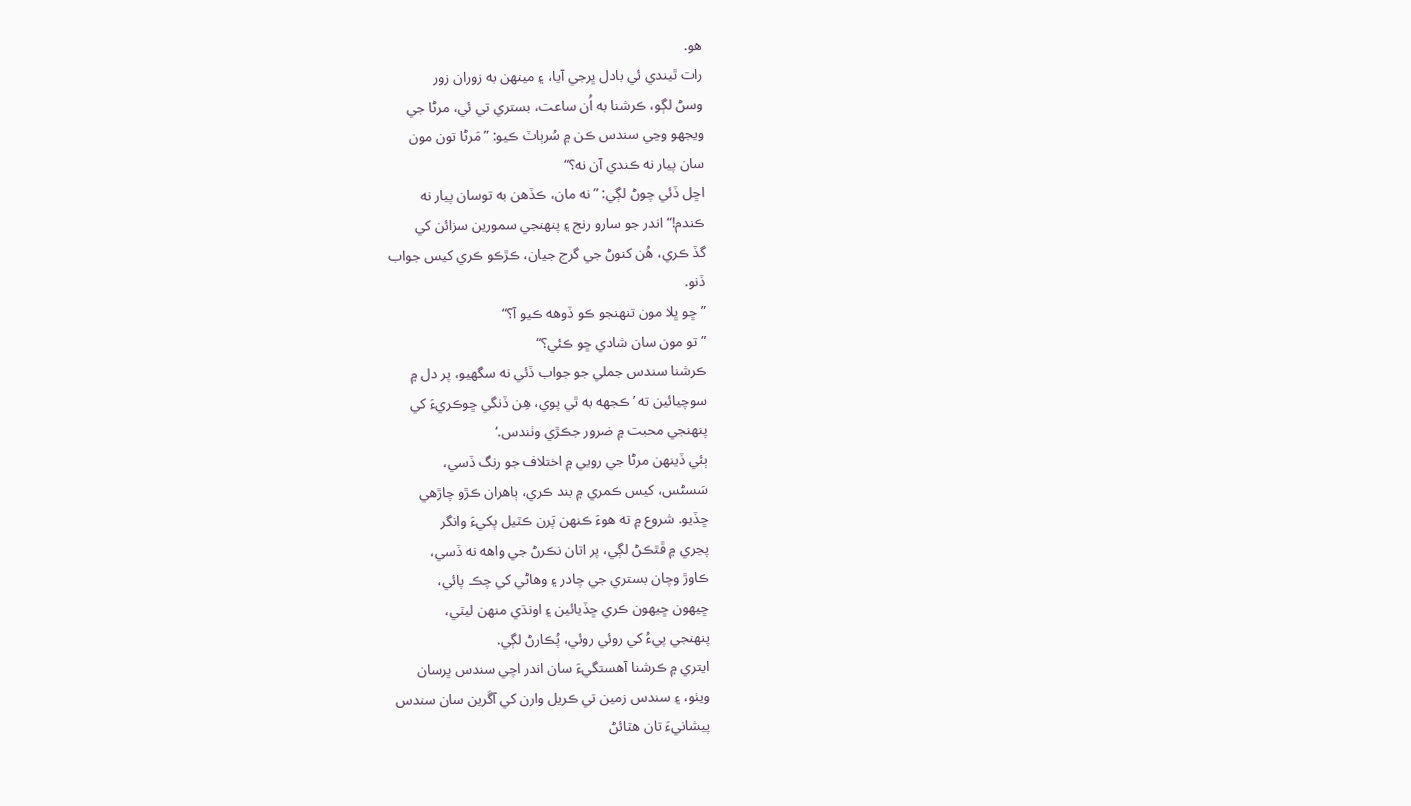هو.
رات ٿيندي ئي بادل ڀرجي آيا، ۽ مينهن به زوران زور
وسڻ لڳو، ڪرشنا به اُن ساعت، بستري تي ئي، مرڻا جي
ويجهو وڃي سندس ڪن ۾ سُرٻاٽ ڪيو: ”مَرڻا تون مون
سان پيار نه ڪندي آن نه؟“
اڇل ڏئي چوڻ لڳي: ”نه مان، ڪڏهن به توسان پيار نه
ڪندم!“ اندر جو سارو رنج ۽ پنھنجي سمورين سزائن کي
گڏ ڪري، هُن کنوڻ جي گرج جيان، ڪڙڪو ڪري کيس جواب
ڏنو.
”ڇو ڀلا مون تنھنجو ڪو ڏوهه ڪيو آ؟“
”تو مون سان شادي ڇو ڪئي؟“
ڪرشنا سندس جملي جو جواب ڏئي نه سگهيو، پر دل ۾
سوچيائين ته ’ڪجهه به ٿي پوي، هِن ڏنگي ڇوڪريءَ کي
پنھنجي محبت ۾ ضرور جڪڙي وٺندس.‘
ٻئي ڏينھن مرڻا جي رويي ۾ اختلاف جو رنگ ڏسي،
سَسڻس، کيس ڪمري ۾ بند ڪري، ٻاهران ڪڙو چاڙهي
ڇڏيو. شروع ۾ ته هوءَ ڪنھن پَرن ڪٽيل پکيءَ وانگر
پڃري ۾ ڦٿڪڻ لڳي، پر اتان نڪرڻ جي واهه نه ڏسي،
ڪاوڙ وچان بستري جي چادر ۽ وهاڻي کي چڪ پائي،
ڇيھون ڇيھون ڪري ڇڏيائين ۽ اونڌي منھن ليٽي،
پنھنجي پيءُ کي روئي روئي، پُڪارڻ لڳي.
ايتري ۾ ڪرشنا آهستگيءَ سان اندر اچي سندس ڀرسان
ويٺو، ۽ سندس زمين تي ڪريل وارن کي آڱرين سان سندس
پيشانيءَ تان هٽائڻ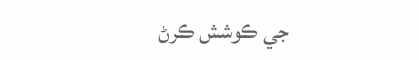جي ڪوشش ڪرڻ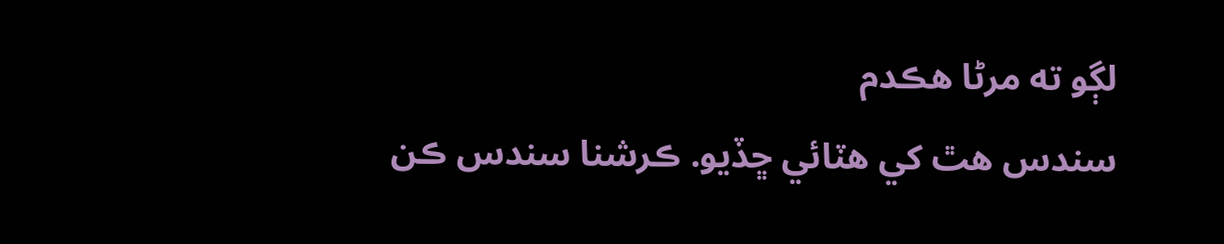لڳو ته مرڻا هڪدم
سندس هٿ کي هٽائي ڇڏيو. ڪرشنا سندس ڪن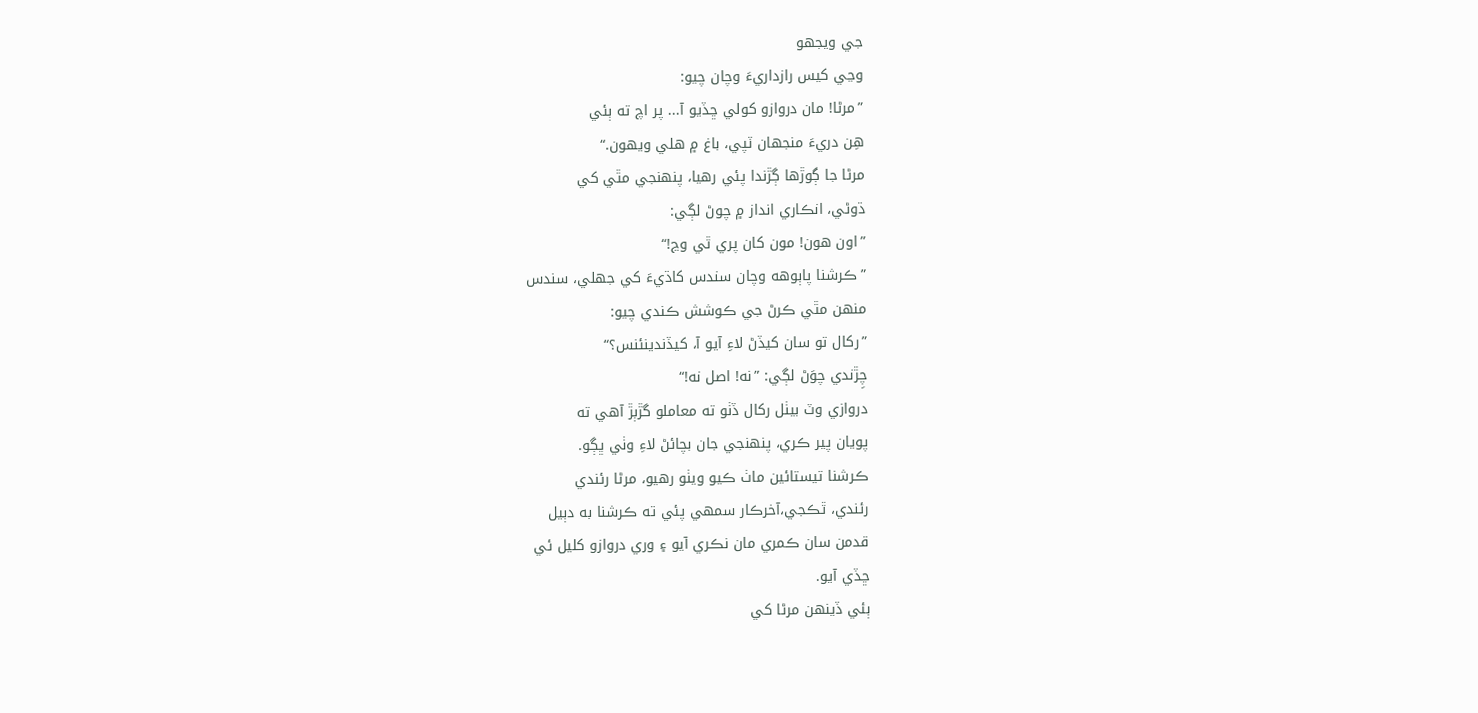جي ويجهو
وڃي کيس رازداريءَ وچان چيو:
”مرڻا! مان دروازو کولي ڇڏيو آ... پر اچ ته ٻئي
هِن دريءَ منجهان ٽپي، باغ ۾ هلي ويھون.“
مرڻا جا ڳوڙها ڳڙندا پئي رهيا، پنھنجي مٿي کي
ڌوڻي، انڪاري انداز ۾ چوڻ لڳي:
”اون هون! مون کان پري ٿي وڃ!“
”ڪرشنا پاٻوهه وچان سندس کاڌيءَ کي جهلي، سندس
منھن مٿي ڪرڻ جي ڪوشش ڪندي چيو:
”رکال تو سان کيڏڻ لاءِ آيو آ، کيڏندينئنس؟“
چِڙندي چوَڻ لڳي: ”نه! اصل نه!“
دروازي وٽ بيٺل رکال ڏٺو ته معاملو گڙٻڙ آهي ته
پويان پير ڪري، پنھنجي جان بچائڻ لاءِ وٺي ڀڳو.
ڪرشنا تيستائين ماٺ ڪيو ويٺو رهيو، مرڻا رئندي
رئندي، ٿڪجي،آخرڪار سمهي پئي ته ڪرشنا به دٻيل
قدمن سان ڪمري مان نڪري آيو ۽ وري دروازو کليل ئي
ڇڏي آيو.
ٻئي ڏينھن مرڻا کي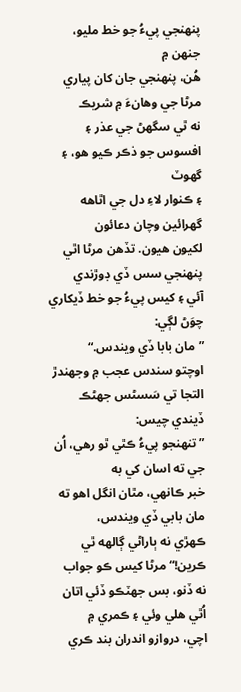پنھنجي پيءُ جو خط مليو، جنھن ۾
هُن، پنھنجي جان کان پياري مرڻا جي وهانءَ ۾ شريڪ
نه ٿي سگهڻ جي عذر ۽ افسوس جو ذڪر ڪيو هو، ۽ گهوٽ
۽ ڪنوار لاءِ دل جي اٿاهه گهرائين وچان دعائون
لکيون هيون. تڏهن مرڻا اٿي پنھنجي سس ڏي ڊوڙندي
آئي ۽ کيس پيءُ جو خط ڏيکاري چوَڻ لڳي:
”مان بابا ڏي ويندس.“
اوچتو سندس عجب ۾ وجهندڙ التجا تي سَسڻس جهڻڪ
ڏيندي چيس:
”تنھنجو پيءُ ڪٿي ٿو رهي، اُن جي ته اسان کي به
خبر ڪانھي، مٿان انگل اهو ته مان بابي ڏي ويندس،
ڪھڙي نه ٻاراڻي ڳالھه ٿي ڪرين!“مرڻا کيس ڪو جواب
نه ڏنو، بس جهٽڪو ڏئي اتان اُٿي هلي وئي ۽ ڪمري ۾
اچي، دروازو اندران بند ڪري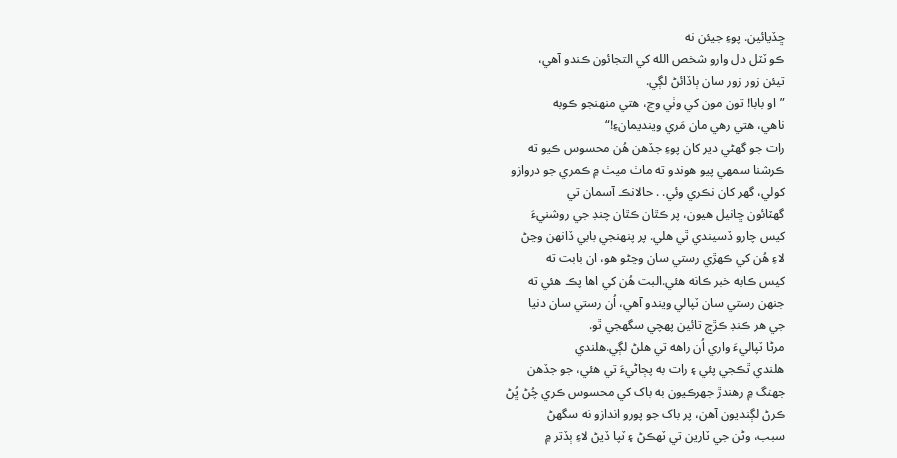ڇڏيائين. پوءِ جيئن نه
ڪو ٽٽل دل وارو شخص الله کي التجائون ڪندو آهي،
تيئن زور زور سان ٻاڏائڻ لڳي.
”او بابا! تون مون کي وٺي وڃ، هتي منھنجو ڪوبه
ناهي، هتي رهي مان مَري وينديمانءِ!“
رات جو گهڻي دير کان پوءِ جڏهن هُن محسوس ڪيو ته
ڪرشنا سمھي پيو هوندو ته ماٺ ميٺ ۾ ڪمري جو دروازو
کولي، گهر کان نڪري وئي. . حالانڪ آسمان تي
گهٽائون ڇانيل هيون، پر ڪٿان ڪٿان چنڊ جي روشنيءَ
کيس چارو ڏسيندي ٿي هلي. پر پنھنجي بابي ڏانھن وڃڻ
لاءِ هُن کي ڪھڙي رستي سان وڃڻو هو، ان بابت ته
کيس ڪابه خبر ڪانه هئي.البت هُن کي اها پڪ هئي ته
جنھن رستي سان ٽپالي ويندو آهي، اُن رستي سان دنيا
جي هر ڪنڊ ڪڙڇ تائين پھچي سگهجي ٿو.
مرڻا ٽپاليءَ واري اُن راهه تي هلڻ لڳي.هلندي
هلندي ٿڪجي پئي ۽ رات به پڄاڻيءَ تي هئي، جو جڏهن
جهنگ ۾ رهندڙ جهرڪيون به باک کي محسوس ڪري چُڻ ڀُڻ
ڪرڻ لڳنديون آهن، پر باک جو پورو اندازو نه سگهڻ
سبب، وڻن جي ٽارين تي ٽھڪڻ ۽ ٽپا ڏيڻ لاءِ ٻڏتر ۾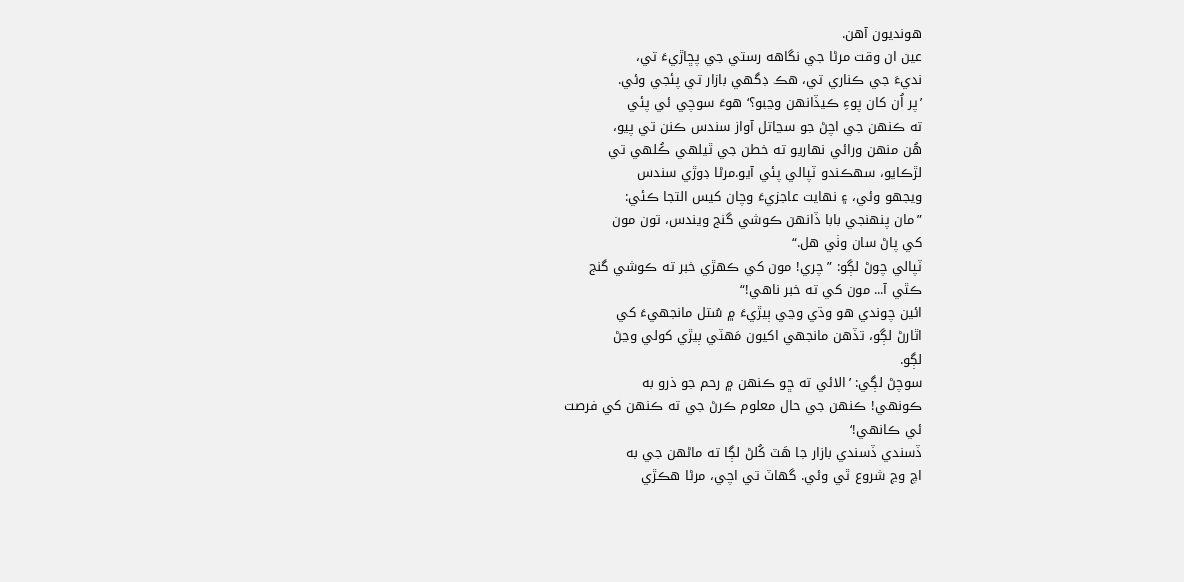هونديون آهن.
عين ان وقت مرڻا جي نگاهه رستي جي پڇاڙيءَ تي،
نديءَ جي ڪناري تي، هڪ ڊگهي بازار تي پئجي وئي.
’پر اُن کان پوءِ ڪيڏانھن وڃبو؟‘ هوءَ سوچي ئي پئي
ته ڪنھن جي اچڻ جو سڃاتل آواز سندس ڪنن تي پيو،
هُن منھن ورائي نھاريو ته خطن جي ٿيلھي ڪُلھي تي
لڙڪايو، سھڪندو ٽپالي پئي آيو.مرڻا ڊوڙي سندس
ويجهو وئي، ۽ نھايت عاجزيءَ وچان کيس التجا ڪئي:
”مان پنھنجي بابا ڏانھن ڪوشي گنج ويندس، تون مون
کي پاڻ سان وٺي هل.“
ٽپالي چوڻ لڳو: ”چري! مون کي ڪھڙي خبر ته ڪوشي گنج
ڪٿي آ... مون کي ته خبر ناهي!“
ائين چوندي هو وڌي وڃي ٻيڙيءَ ۾ سُتل مانجهيءَ کي
اٿارڻ لڳو، تڏهن مانجهي اکيون مَھٽي ٻيڙي کولي وڃڻ
لڳو.
سوچڻ لڳي: ’الائي ته ڇو ڪنھن ۾ رحم جو ذرو به
ڪونھي! ڪنھن جي حال معلوم ڪرڻ جي ته ڪنھن کي فرصت
ئي ڪانھي!‘
ڏسندي ڏسندي بازار جا هَٽ کُلڻ لڳا ته ماڻهن جي به
اچ وڃ شروع ٿي وئي. گهاٽ تي اچي، مرڻا هڪڙي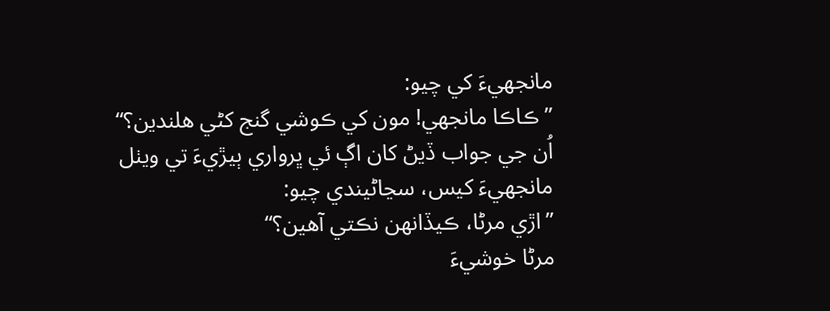مانجهيءَ کي چيو:
”ڪاڪا مانجهي! مون کي ڪوشي گنج کڻي هلندين؟“
اُن جي جواب ڏيڻ کان اڳ ئي ڀرواري ٻيڙيءَ تي ويٺل
مانجهيءَ کيس، سڃاڻيندي چيو:
”اڙي مرڻا، ڪيڏانھن نڪتي آهين؟“
مرڻا خوشيءَ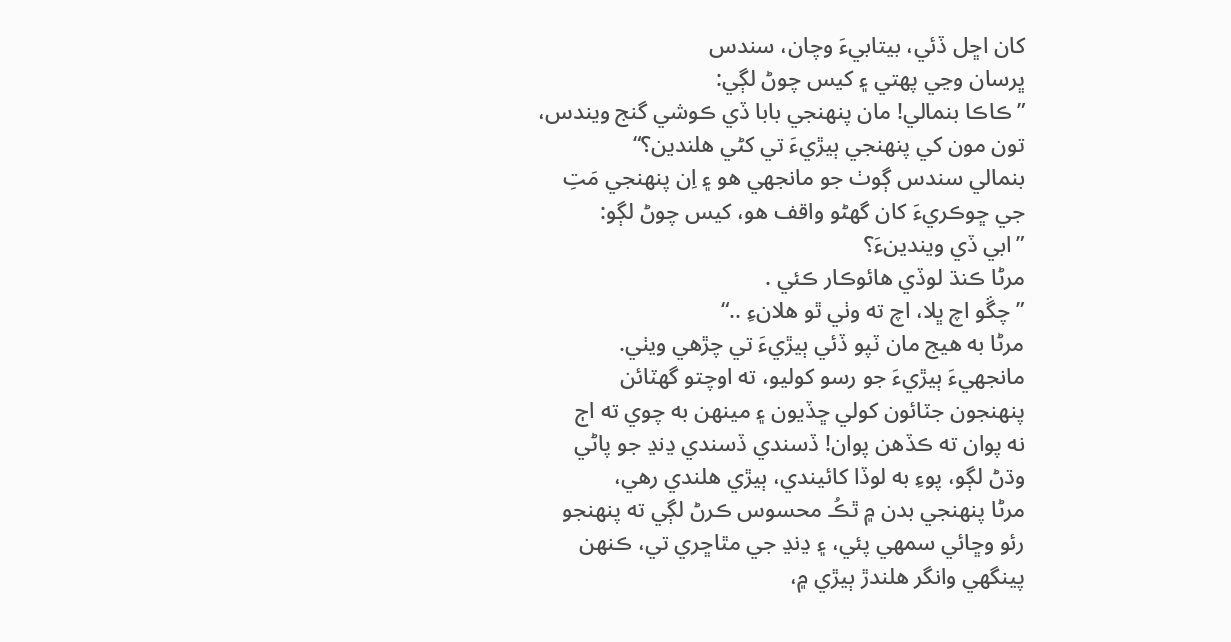کان اڇل ڏئي، بيتابيءَ وچان، سندس
ڀرسان وڃي پھتي ۽ کيس چوڻ لڳي:
”ڪاڪا بنمالي! مان پنھنجي بابا ڏي ڪوشي گنج ويندس،
تون مون کي پنھنجي ٻيڙيءَ تي کڻي هلندين؟“
بنمالي سندس ڳوٺ جو مانجهي هو ۽ اِن پنھنجي مَتِ
جي ڇوڪريءَ کان گهڻو واقف هو، کيس چوڻ لڳو:
”ابي ڏي ويندينءَ؟
مرڻا ڪنڌ لوڏي هائوڪار ڪئي .
”چڱو اچ ڀلا، اچ ته وٺي ٿو هلانءِ ..“
مرڻا به هيج مان ٽپو ڏئي ٻيڙيءَ تي چڙهي ويٺي.
مانجهيءَ ٻيڙيءَ جو رسو کوليو، ته اوچتو گهٽائن
پنھنجون جٽائون کولي ڇڏيون ۽ مينھن به چوي ته اڄ
نه پوان ته ڪڏهن پوان! ڏسندي ڏسندي ڍنڍ جو پاڻي
وڌڻ لڳو، پوءِ به لوڏا کائيندي، ٻيڙي هلندي رهي،
مرڻا پنھنجي بدن ۾ ٿڪُ محسوس ڪرڻ لڳي ته پنھنجو
رئو وڇائي سمهي پئي، ۽ ڍنڍ جي مٿاڇري تي، ڪنھن
پينگهي وانگر هلندڙ ٻيڙي ۾،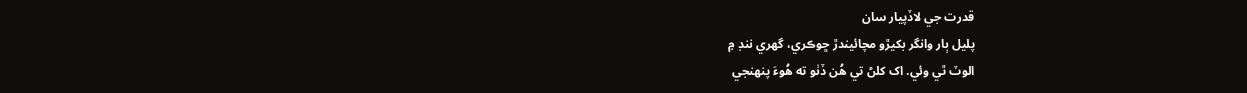قدرت جي لاڏپيار سان
پليل ٻار وانگر بکيڙو مچائيندڙ ڇوڪري، گهري ننڊ ۾
الوٽ ٿي وئي. اک کلڻ تي هُن ڏٺو ته هُوءَ پنھنجي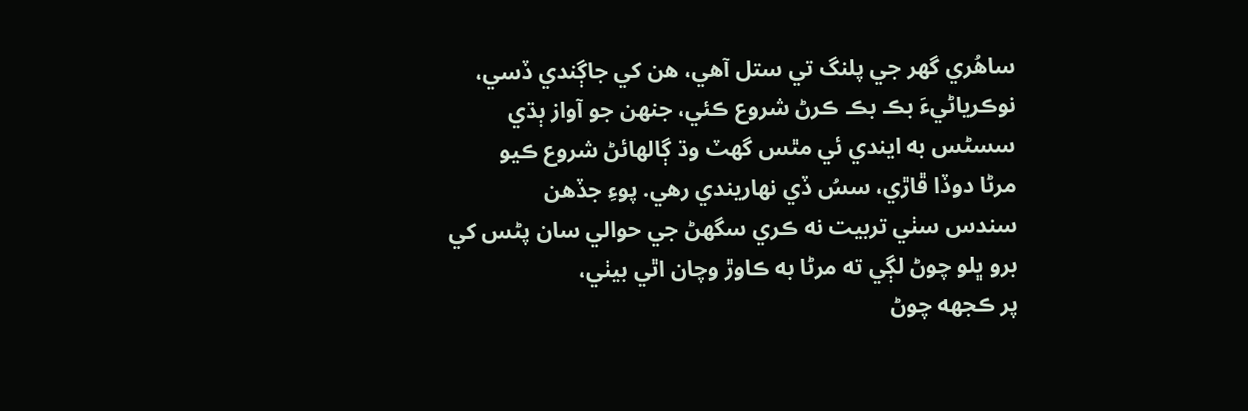ساهُري گهر جي پلنگ تي ستل آهي، هن کي جاڳندي ڏسي،
نوڪرياڻيءَ بڪ بڪ ڪرڻ شروع ڪئي، جنھن جو آواز ٻڌي
سسڻس به ايندي ئي مٿس گهٽ وڌ ڳالھائڻ شروع ڪيو
مرڻا دوڏا ڦاڙي، سسُ ڏي نھاريندي رهي. پوءِ جڏهن
سندس سٺي تربيت نه ڪري سگهڻ جي حوالي سان پڻس کي
برو ڀلو چوڻ لڳي ته مرڻا به ڪاوڙ وچان اٿي بيٺي،
پر ڪجهه چوڻ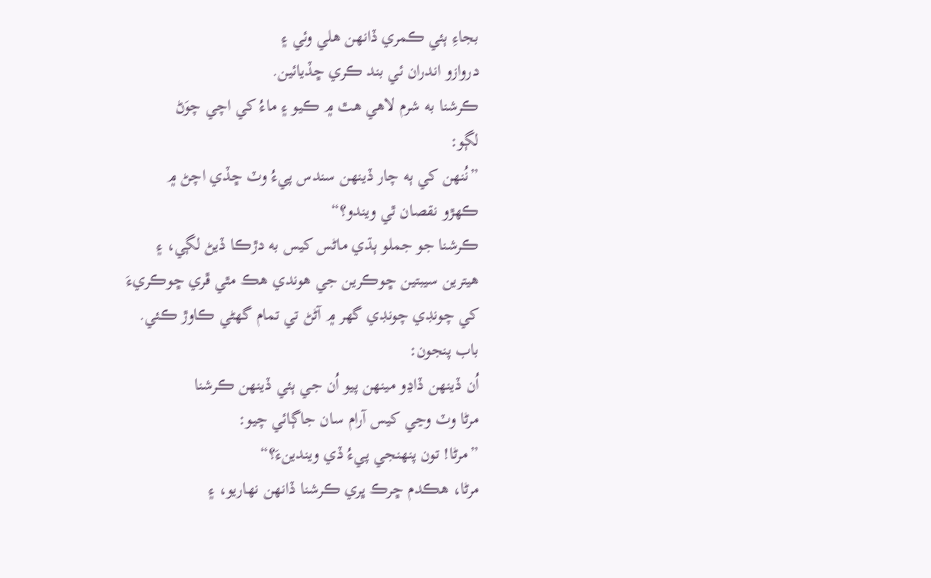بجاءِ ٻئي ڪمري ڏانھن هلي وئي ۽
دروازو اندران ئي بند ڪري ڇڏيائين.
ڪرشنا به شرم لاهي هٿ ۾ ڪيو ۽ ماءُ کي اچي چوَڻ
لڳو:
”نُنھن کي ٻه چار ڏينھن سندس پيءُ وٽ ڇڏي اچڻ ۾
ڪھڙو نقصان ٿي ويندو؟“
ڪرشنا جو جملو ٻڌي ماڻس کيس به دڙڪا ڏيڻ لڳي، ۽
هيترين سيبتين ڇوڪرين جي هوندي هڪ مٿي ڦري ڇوڪريءَ
کي چونڊي چونڊي گهر ۾ آڻڻ تي تمام گهڻي ڪاوڙ ڪئي.
باب پنجون:
اُن ڏينھن ڏاڍو مينھن پيو اُن جي ٻئي ڏينھن ڪرشنا
مرڻا وٽ وڃي کيس آرام سان جاڳائي چيو:
”مرڻا! تون پنھنجي پيءُ ڏي ويندينءَ؟“
مرڻا، هڪدم ڇرڪ ڀري ڪرشنا ڏانھن نھاريو، ۽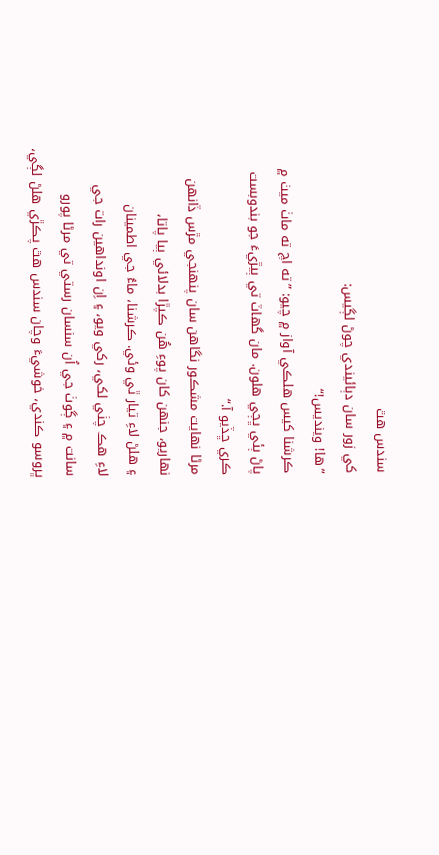سندس هٿ
کي زور سان دٻائيندي چوڻ لڳيس:
”ها! وينديس!“
ڪرشنا کيس هلڪي آواز ۾ چيو: ”ته اچ ته ماٺ ميٺ ۾
پاڻ ٻئي ڀڄي هلون. مان گهاٽ تي ٻيڙيءَ جو بندوبست
ڪري ڇڏيو آ.“
مرڻا نھايت مشڪور نگاهن سان پنھنجي مڙس ڏانھن
نھاريو، جنهن کان پوءِ هُن ڪپڙا بدلائي ٻيا پاتا،
۽ هلڻ لاءِ تيار ٿي وئي. ڪرشنا، ماءُ جي اطمينان
لاءِ هڪ چٺي لکي، رکي ويو، ۽ اِن اونداهين رات جي
سانت ۾ ۽ ڳوٺ جي اُن سنسان رستي تي مرڻا پورو
ڀروسو ڪندي، خوشيءَ وچان سندس هٿ پڪڙي هلڻ لڳي،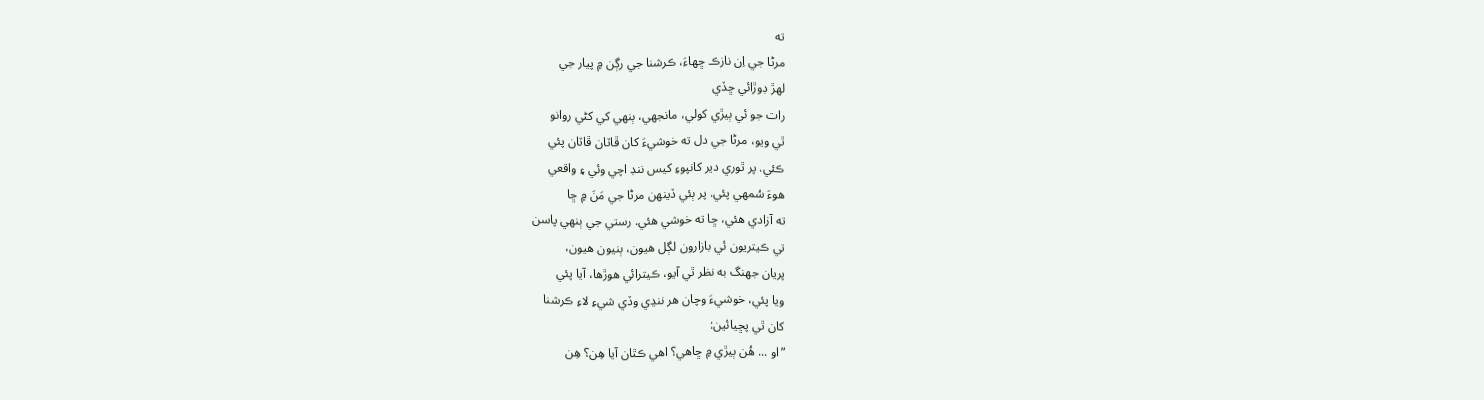ته
مرڻا جي اِن نازڪ ڇھاءَ، ڪرشنا جي رڳن ۾ پيار جي
لهڙ ڊوڙائي ڇڏي
رات جو ئي ٻيڙي کولي، مانجهي، ٻنھي کي کڻي روانو
ٿي ويو، مرڻا جي دل ته خوشيءَ کان ڦاٽان ڦاٽان پئي
ڪئي. پر ٿوري دير کانپوءِ کيس ننڊ اچي وئي ۽ واقعي
هوءَ سُمھي پئي. پر ٻئي ڏينھن مرڻا جي مَنَ ۾ ڇا
ته آزادي هئي، ڇا ته خوشي هئي. رستي جي ٻنھي پاسن
تي ڪيتريون ئي بازارون لڳل هيون، ٻنيون هيون،
پريان جهنگ به نظر ٿي آيو، ڪيترائي هوڙها، آيا پئي
ويا پئي، خوشيءَ وچان هر ننڍي وڏي شيءِ لاءِ ڪرشنا
کان ٿي پڇيائين:
”او ... هُن ٻيڙي ۾ ڇاهي؟ اهي ڪٿان آيا هِن؟ هِن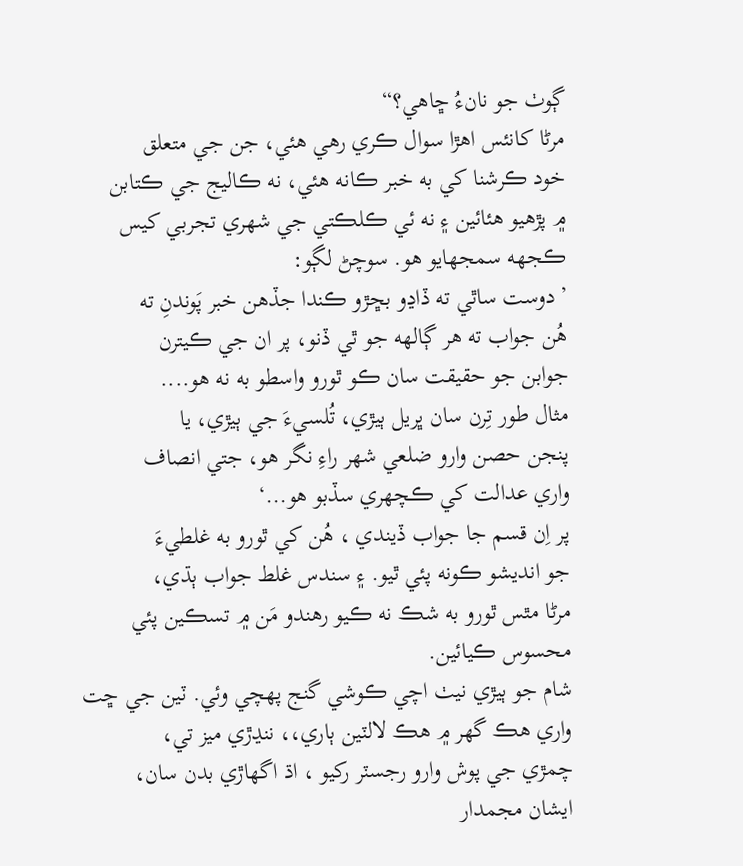ڳوٺ جو نانءُ ڇاهي؟“
مرڻا کانئس اهڙا سوال ڪري رهي هئي، جن جي متعلق
خود ڪرشنا کي به خبر ڪانه هئي، نه ڪاليج جي ڪتابن
۾ پڙهيو هئائين ۽ نه ئي ڪلڪتي جي شهري تجربي کيس
ڪجهه سمجهايو هو. سوچڻ لڳو:
’دوست ساٿي ته ڏاڍو بڇڙو ڪندا جڏهن خبر پَوندنِ ته
هُن جواب ته هر ڳالھه جو ٿي ڏنو، پر ان جي ڪيترن
جوابن جو حقيقت سان ڪو ٿورو واسطو به نه هو....
مثال طور تِرن سان ڀريل ٻيڙي، تُلسيءَ جي ٻيڙي، يا
پنجن حصن وارو ضلعي شھر راءِ نگر هو، جتي انصاف
واري عدالت کي ڪچھري سڏبو هو...‘
پر اِن قسم جا جواب ڏيندي ، هُن کي ٿورو به غلطيءَ
جو انديشو ڪونه پئي ٿيو. ۽ سندس غلط جواب ٻڌي،
مرڻا مٿس ٿورو به شڪ نه ڪيو رهندو مَن ۾ تسڪين پئي
محسوس ڪيائين.
شام جو ٻيڙي نيٺ اچي ڪوشي گنج پھچي وئي. ٽين جي ڇت
واري هڪ گهر ۾ هڪ لالٽين ٻاري،، ننڍڙي ميز تي،
چمڙي جي پوش وارو رجسٽر رکيو ، اڌ اگهاڙي بدن سان،
ايشان مجمدار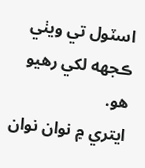اسٽول تي ويٺي ڪجهه لکي رهيو هو.
ايتري ۾ نوان نوان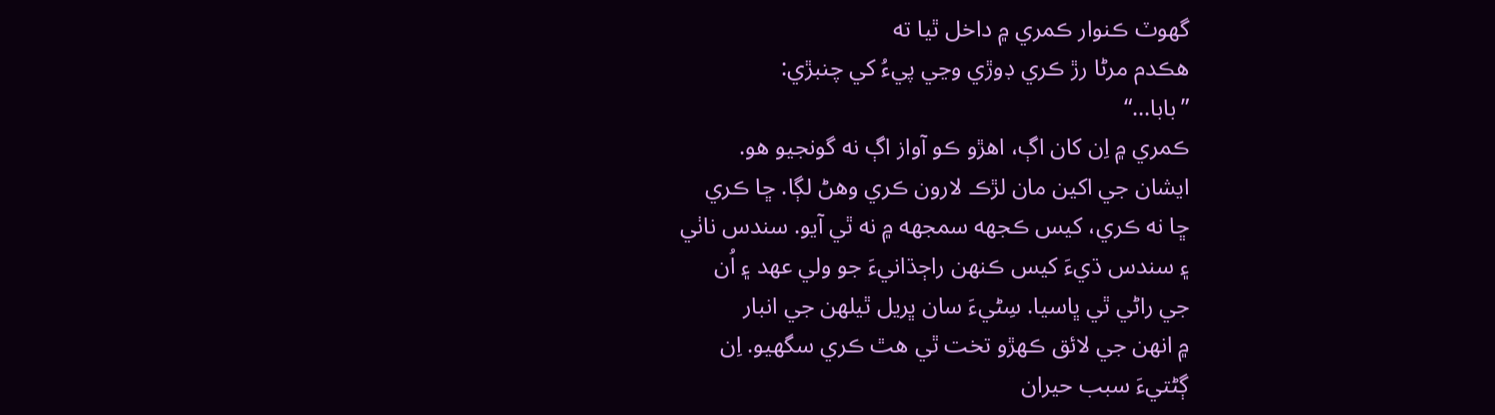گهوٽ ڪنوار ڪمري ۾ داخل ٿيا ته
هڪدم مرڻا رڙ ڪري ڊوڙي وڃي پيءُ کي چنبڙي:
”بابا...“
ڪمري ۾ اِن کان اڳ، اهڙو ڪو آواز اڳ نه گونجيو هو.
ايشان جي اکين مان لڙڪ لارون ڪري وهڻ لڳا. ڇا ڪري
ڇا نه ڪري، کيس ڪجهه سمجهه ۾ نه ٿي آيو. سندس ناٺي
۽ سندس ڌيءَ کيس ڪنھن راڄڌانيءَ جو ولي عھد ۽ اُن
جي راڻي ٿي ڀاسيا. سِڻيءَ سان ڀريل ٿيلهن جي انبار
۾ انھن جي لائق ڪھڙو تخت ٿي هٿ ڪري سگهيو. اِن
ڳڻتيءَ سبب حيران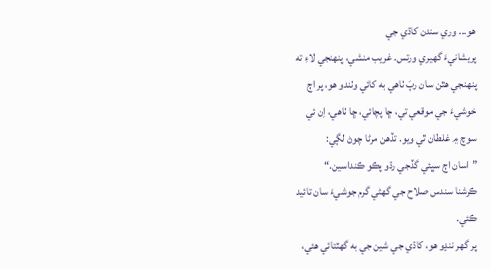هو... وري سندن کاڌي جي
پريشانيءَ گهيري ورتس. غريب منشي، پنھنجي لاءِ ته
پنھنجي هٿن سان رٻَ ٺاهي به کائي وٺندو هو، پر اڄ
خوشيءَ جي موقعي تي، ڇا پچائي، ڇا ٺاهي، اِن ئي
سوچ ۾ غلطان ٿي ويو. تڏهن مرڻا چوڻ لڳي:
”اسان اڄ سڀئي گڏجي رڌو پڪو ڪنداسين.“
ڪرشنا سندس صلاح جي گهڻي گرم جوشيءَ سان تائيد
ڪئي.
پر گهر ننڍو هو، کاڌي جي شين جي به گهٽتائي هئي،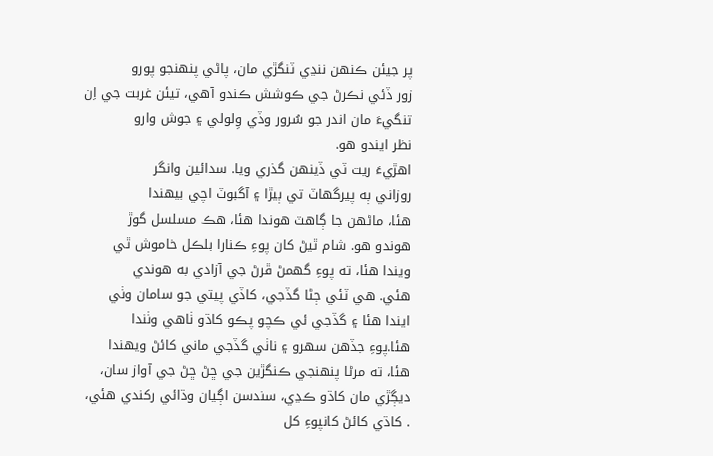پر جيئن ڪنھن ننڍي ٽنگڙي مان، پاڻي پنھنجو پورو
زور ڏئي نڪرڻ جي ڪوشش ڪندو آهي، تيئن غربت جي اِن
تنگيءَ مان اندر جو سُرور وڏي وِلولي ۽ جوش وارو
نظر ايندو هو.
اهڙيءَ ريت ٽي ڏينھن گذري ويا. سدائين وانگر
روزاني ٻه پيرگهاٽ تي ٻيڙا ۽ آگبوٽ اچي بيهندا
هئا، ماڻهن جا ڳاهٽ هوندا هئا، هڪ مسلسل گوڙ
هوندو هو. شام ٿيڻ کان پوءِ ڪنارا بلڪل خاموش ٿي
ويندا هئا، ته پوءِ گهمڻ ڦرڻ جي آزادي به هوندي
هئي. هي ٽئي ڄڻا گڏجي، کاڏي پيتي جو سامان وٺي
ايندا هئا ۽ گڏجي ئي ڪچو پڪو کاڌو ٺاهي وٺندا
هئا.پوءِ جڏهن سهرو ۽ ناٺي گڏجي ماني کائڻ ويھندا
هئا، ته مرڻا پنھنجي ڪنگڙين جي ڇڻ ڇڻ جي آواز سان،
ديڳڙي مان کاڌو ڪڍي، سندسن اڳيان وڌائي رکندي هئي،
. کاڌي کائڻ کانپوءِ کل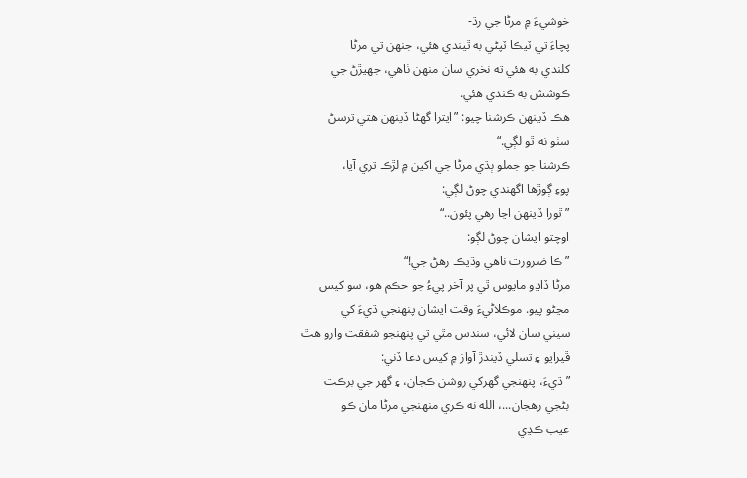خوشيءَ ۾ مرڻا جي رڌ-
پچاءَ تي ٽيڪا ٽپڻي به ٿيندي هئي، جنهن تي مرڻا
کلندي به هئي ته نخري سان منھن ٺاهي، جهيڙڻ جي
ڪوشش به ڪندي هئي.
هڪ ڏينھن ڪرشنا چيو: ”ايترا گهڻا ڏينھن هتي ترسڻ
سٺو نه ٿو لڳي.“
ڪرشنا جو جملو ٻڌي مرڻا جي اکين ۾ لڙڪ تري آيا،
پوءِ ڳوڙها اگهندي چوڻ لڳي:
”ٿورا ڏينھن اڃا رهي پئون..“
اوچتو ايشان چوڻ لڳو:
”ڪا ضرورت ناهي وڌيڪ رهڻ جي!“
مرڻا ڏاڍو مايوس ٿي پر آخر پيءُ جو حڪم هو، سو کيس
مڃڻو پيو. موڪلاڻيءَ وقت ايشان پنھنجي ڌيءَ کي
سيني سان لائي، سندس مٿي تي پنھنجو شفقت وارو هٿ
ڦيرايو ۽ تسلي ڏيندڙ آواز ۾ کيس دعا ڏني:
”ڌيءَ، پنھنجي گهرکي روشن ڪجان، ۽ گهر جي برڪت
بڻجي رهجان...، الله نه ڪري منھنجي مرڻا مان ڪو
عيب ڪڍي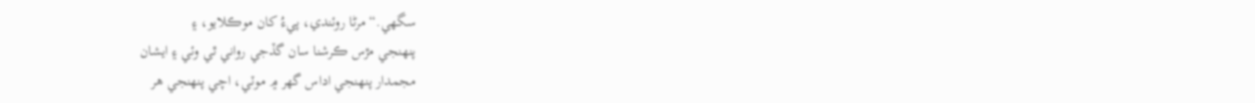سگهي.“مرڻا روئندي، پيءُ کان موڪلايو، ۽
پنھنجي مڙس ڪرشنا سان گڏجي رواني ٿي وئي ۽ ايشان
مجمدار پنھنجي اداس گهر ۾ موٽي، اچي پنھنجي هر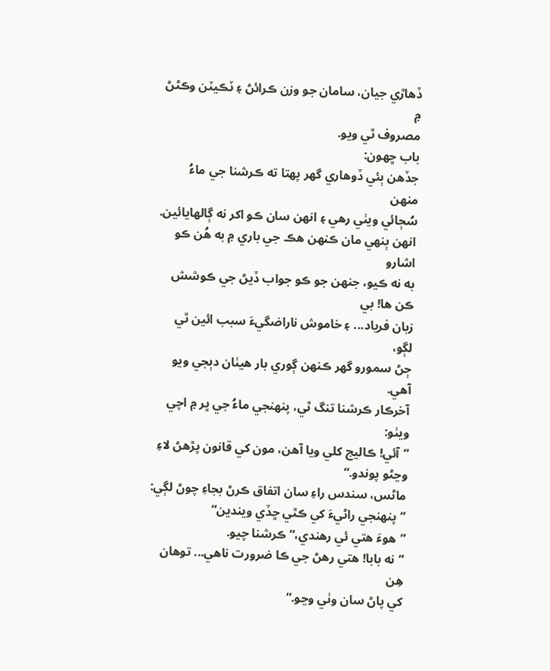ڏهاڙي جيان، سامان جو وزن ڪرائڻ ۽ ٽڪيٽن وڪڻڻ ۾
مصروف ٿي ويو.
باب ڇهون:
جڏهن ٻئي ڏوهاري گهر پھتا ته ڪرشنا جي ماءُ منھن
سُڄائي ويٺي رهي ۽ انھن سان ڪو اکر نه ڳالھايائين.
انھن ٻنھي مان ڪنھن هڪ جي باري ۾ به هُن ڪو اشارو
به نه ڪيو، جنھن جو ڪو جواب ڏيڻ جي ڪوشش ڪن ها! بي
زبان فرياد... ۽ خاموش ناراضگيءَ سبب ائين ٿي لڳو،
ڄڻ سمورو گهر ڪنھن ڳوري بار هيٺان دٻجي ويو آهي.
آخرڪار ڪرشنا تنگ ٿي، پنھنجي ماءُ جي ڀر ۾ اچي
ويٺو:
”آئي! ڪاليج کلي ويا آهن، مون کي قانون پڙهڻ لاءِ
وڃڻو پوندو.“
ماڻس، سندس راءِ سان اتفاق ڪرڻ بجاءِ چوڻ لڳي:
”پنھنجي راڻيءَ کي ڪٿي ڇڏي ويندين“
”هوءَ هتي ئي رهندي،“ ڪرشنا چيو.
”نه بابا! هتي رهڻ جي ڪا ضرورت ناهي... توهان هِن
کي پاڻ سان وٺي وڃو.“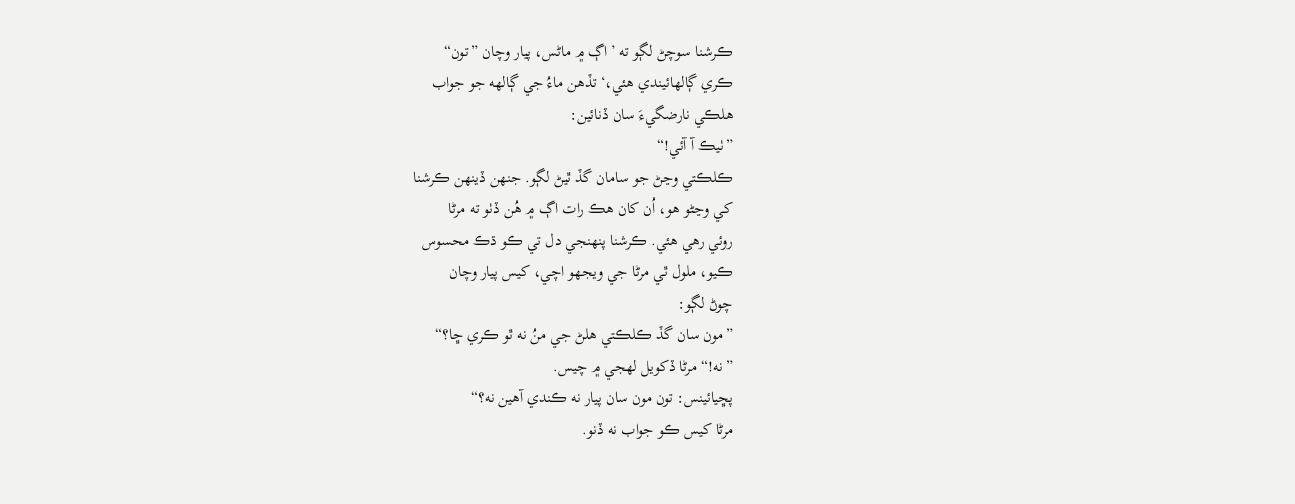ڪرشنا سوچڻ لڳو ته ’اڳ ۾ ماڻس، پيار وچان ”تون“
ڪري ڳالھائيندي هئي،‘ تڏهن ماءُ جي ڳالھه جو جواب
هلڪي نارضگيءَ سان ڏنائين:
”ٺيڪ آ آئي!“
ڪلڪتي وڃڻ جو سامان گڏ ٿيڻ لڳو. جنھن ڏينھن ڪرشنا
کي وڃڻو هو، اُن کان هڪ رات اڳ ۾ هُن ڏٺو ته مرڻا
روئي رهي هئي. ڪرشنا پنھنجي دل تي ڪو ڌڪ محسوس
ڪيو، ملول ٿي مرڻا جي ويجهو اچي، کيس پيار وچان
چوڻ لڳو:
”مون سان گڏ ڪلڪتي هلڻ جي منُ نه ٿو ڪري ڇا؟“
”نه!“ مرڻا ڏکويل لھجي ۾ چيس.
پڇيائينس: تون مون سان پيار نه ڪندي آهين نه؟“
مرڻا کيس ڪو جواب نه ڏنو.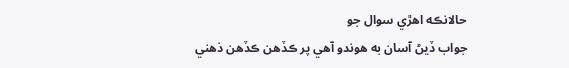حالانڪه اهڙي سوال جو
جواب ڏيڻ آسان به هوندو آهي پر ڪڏهن ڪڏهن ذهني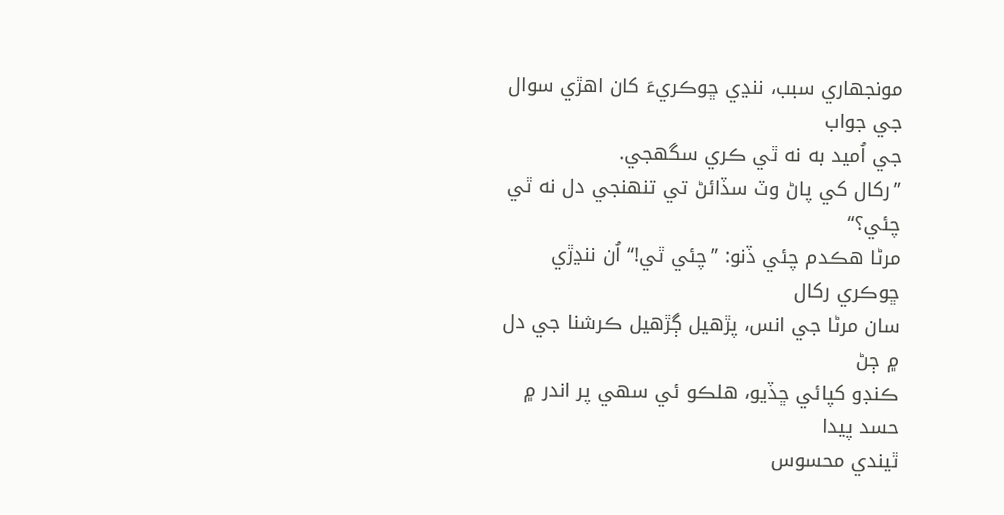مونجهاري سبب، ننڍي ڇوڪريءَ کان اهڙي سوال جي جواب
جي اُميد به نه ٿي ڪري سگهجي.
”رکال کي پاڻ وٽ سڏائڻ تي تنھنجي دل نه ٿي چئي؟“
مرڻا هڪدم چئي ڏنو: ”چئي ٿي!“اُن ننڍڙي ڇوڪري رکال
سان مرڻا جي انس، پڙهيل ڳڙهيل ڪرشنا جي دل ۾ ڄڻ
ڪنڊو کپائي ڇڏيو، هلڪو ئي سھي پر اندر ۾ حسد پيدا
ٿيندي محسوس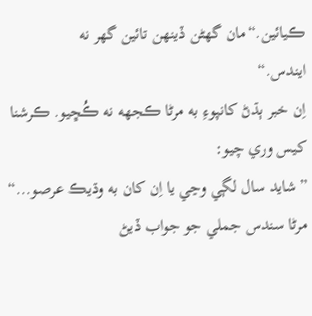ڪيائين.“مان گهڻن ڏينھن تائين گهر نه
ايندس.“
اِن خبر ٻڌڻ کانپوءِ به مرڻا ڪجهه نه ڪُڇيو. ڪرشنا
کيس وري چيو:
”شايد سال لڳي وڃي يا اِن کان به وڌيڪ عرصو...“
مرڻا سندس جملي جو جواب ڏيڻ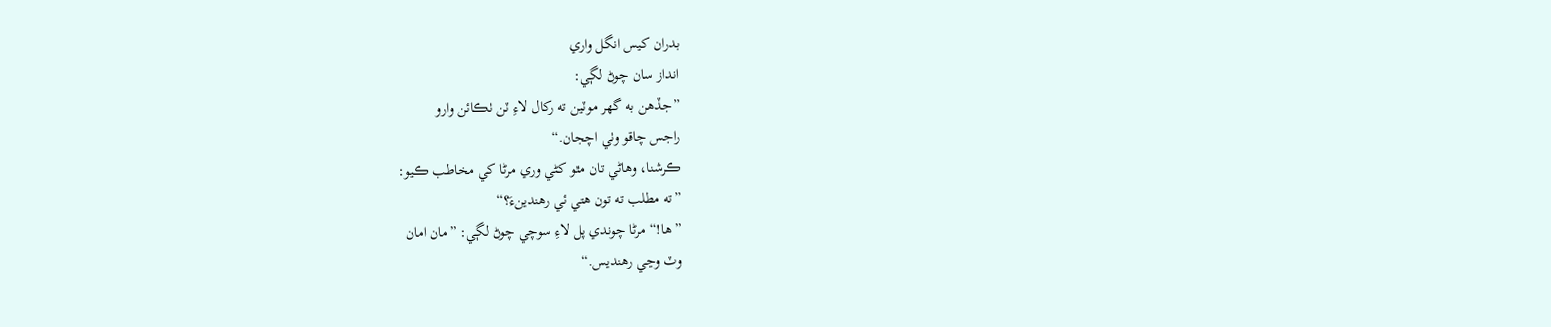بدران کيس انگل واري
انداز سان چوڻ لڳي:
”جڏهن به گهر موٽين ته رکال لاءِ ٽن ٺڪائن وارو
راجس چاقو وٺي اچجان.“
ڪرشنا، وهاڻي تان مٿو کڻي وري مرڻا کي مخاطب ڪيو:
”ته مطلب ته تون هتي ئي رهندينءَ؟“
”ها!“ مرڻا چوندي پل لاءِ سوچي چوڻ لڳي: ”مان امان
وٽ وڃي رهنديس.“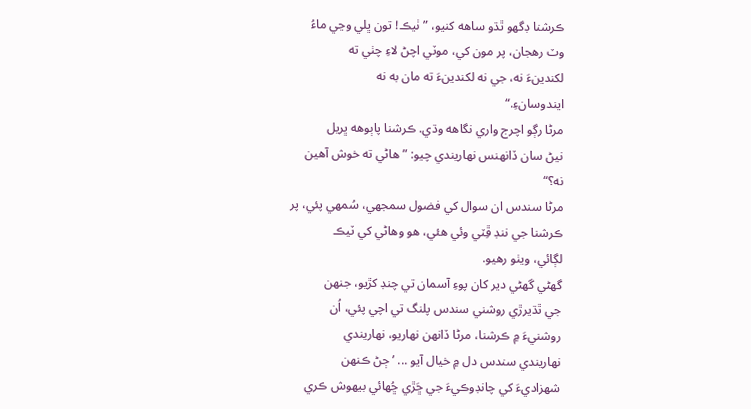ڪرشنا ڊگهو ٿڌو ساهه کنيو، ”ٺيڪ! تون ڀلي وڃي ماءُ
وٽ رهجان، پر مون کي، موٽي اچڻ لاءِ چٺي ته
لکندينءَ نه، جي نه لکندينءَ ته مان به نه
ايندوسانءِ.“
مرڻا رڳو اچرج واري نگاهه وڌي. ڪرشنا پاٻوهه ڀريل
نيڻ سان ڏانھنس نھاريندي چيو: ”هاڻي ته خوش آهين
نه؟“
مرڻا سندس ان سوال کي فضول سمجهي، سُمهي پئي، پر
ڪرشنا جي ننڊ ڦِٽي وئي هئي، هو وهاڻي کي ٽيڪ
لڳائي، ويٺو رهيو.
گهڻي گهڻي دير کان پوءِ آسمان تي چنڊ کڙيو، جنهن
جي ٿڌيرڙي روشني سندس پلنگ تي اچي پئي، اُن
روشنيءَ ۾ ڪرشنا، مرڻا ڏانھن نھاريو، نھاريندي
نھاريندي سندس دل ۾ خيال آيو ... ’ڄڻ ڪنھن
شھزاديءَ کي چانڊوڪيءَ جي ڇَڙي ڇُھائي بيھوش ڪري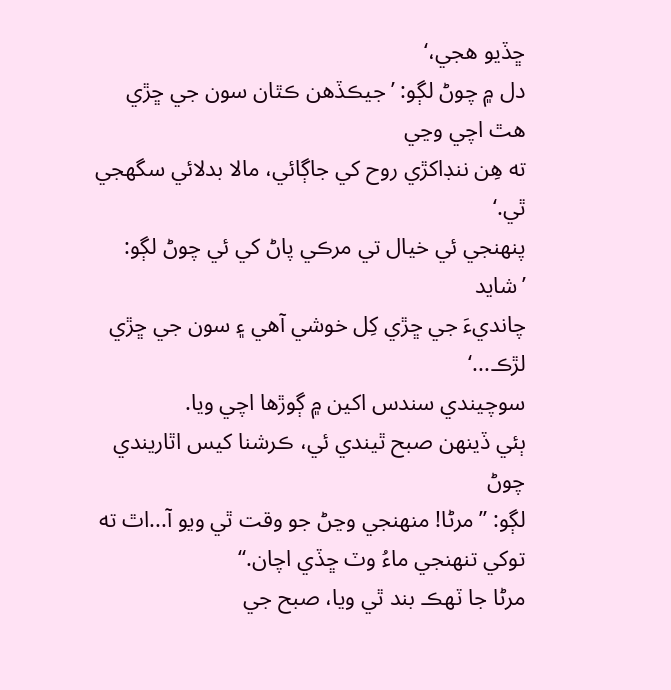ڇڏيو هجي،‘
دل ۾ چوڻ لڳو: ’جيڪڏهن ڪٿان سون جي ڇڙي هٿ اچي وڃي
ته هِن ننڊاکڙي روح کي جاڳائي، مالا بدلائي سگهجي
ٿي.‘
پنھنجي ئي خيال تي مرڪي پاڻ کي ئي چوڻ لڳو: ’شايد
چانديءَ جي ڇڙي کِل خوشي آهي ۽ سون جي ڇڙي لڙڪ...‘
سوچيندي سندس اکين ۾ ڳوڙها اچي ويا.
ٻئي ڏينھن صبح ٿيندي ئي، ڪرشنا کيس اٿاريندي چوڻ
لڳو: ”مرڻا! منھنجي وڃڻ جو وقت ٿي ويو آ...اٿ ته
توکي تنھنجي ماءُ وٽ ڇڏي اچان.“
مرڻا جا ٽھڪ بند ٿي ويا، صبح جي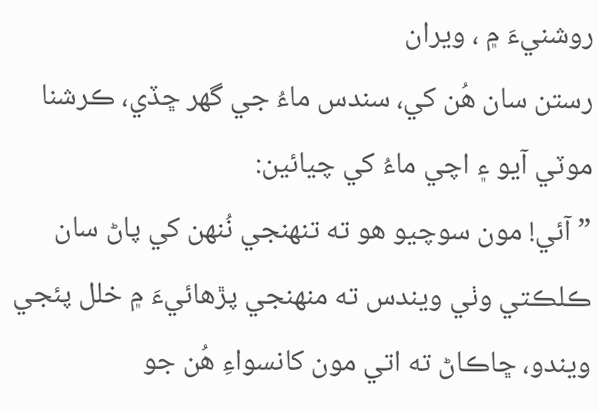روشنيءَ ۾ ، ويران
رستن سان هُن کي، سندس ماءُ جي گهر ڇڏي، ڪرشنا
موٽي آيو ۽ اچي ماءُ کي چيائين:
”آئي! مون سوچيو هو ته تنھنجي نُنھن کي پاڻ سان
ڪلڪتي وٺي ويندس ته منھنجي پڙهائيءَ ۾ خلل پئجي
ويندو، ڇاڪاڻ ته اتي مون کانسواءِ هُن جو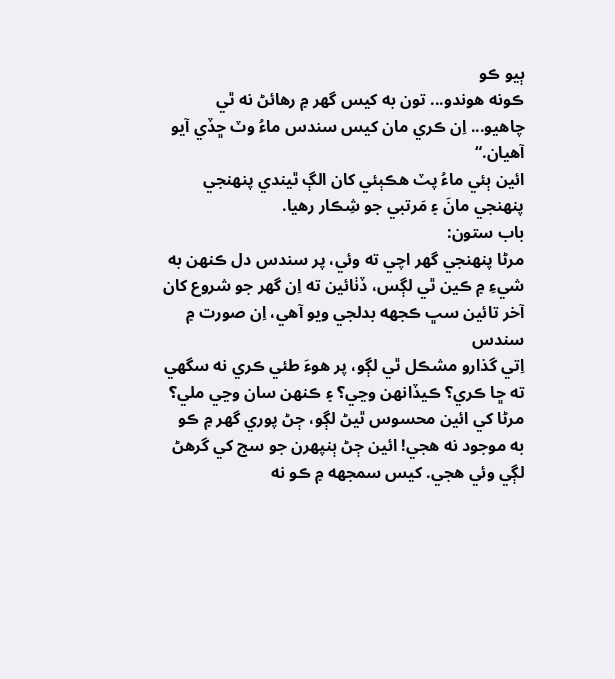ٻيو ڪو
ڪونه هوندو... تون به کيس گهر ۾ رهائڻ نه ٿي
چاهيو... اِن ڪري مان کيس سندس ماءُ وٽ ڇڏي آيو
آهيان.“
ائين ٻئي ماءُ پٽ هڪٻئي کان الڳ ٿيندي پنھنجي
پنھنجي مانَ ۽ مَرتبي جو شِڪار رهيا.
باب ستون:
مرڻا پنھنجي گهر اچي ته وئي، پر سندس دل ڪنھن به
شيءِ ۾ ڪين ٿي لڳس، ڏٺائين ته اِن گهر جو شروع کان
آخر تائين سڀ ڪجهه بدلجي ويو آهي، اِن صورت ۾ سندس
اِتي گذارو مشڪل ٿي لڳو، پر هوءَ طئي ڪري نه سگهي
ته ڇا ڪري؟ ڪيڏانھن وڃي؟ ۽ ڪنھن سان وڃي ملي؟
مرڻا کي ائين محسوس ٿيڻ لڳو، ڄڻ پوري گهر ۾ ڪو
به موجود نه هجي! ائين ڄڻ ٻنپھرن جو سج کي گرهڻ
لڳي وئي هجي. کيس سمجهه ۾ ڪو نه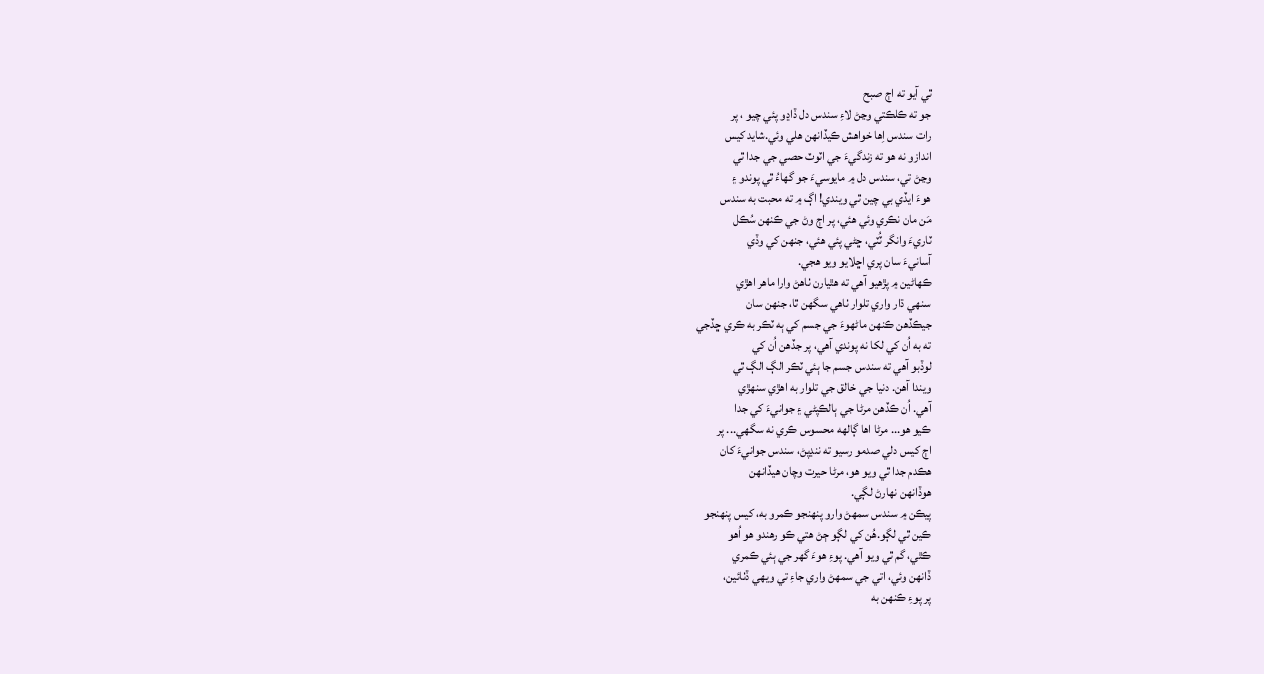ٿي آيو ته اڄ صبح
جو ته ڪلڪتي وڃڻ لاءِ سندس دل ڏاڍو پئي چيو ، پر
رات سندس اِها خواهش ڪيڏانھن هلي وئي.شايد کيس
اندازو نه هو ته زندگيءَ جي اٽوٽ حصي جي جدا ٿي
وڃڻ تي، سندس دل ۾ مايوسيءَ جو گهاءُ ٿي پوندو ۽
هوءَ ايڏي بي چين ٿي ويندي! اڳ ۾ ته محبت به سندس
مَن مان نڪري وئي هئي، پر اڄ وڻ جي ڪنھن سُڪل
ٽاريءَ وانگر ٽُٽي، ڇڻي پئي هئي، جنھن کي وڏي
آسانيءَ سان پري اڇلايو ويو هجي.
ڪھاڻين ۾ پڙهيو آهي ته هٿيارن ٺاهڻ وارا ماهر اهڙي
سنھي ڌار واري تلوار ٺاهي سگهن ٿا، جنھن سان
جيڪڏهن ڪنھن ماڻهوءَ جي جسم کي ٻه ٽڪر به ڪري ڇڏجي
ته به اُن کي لکا نه پوندي آهي، پر جڏهن اُن کي
لوڏبو آهي ته سندس جسم جا ٻئي ٽڪر الڳ الڳ ٿي
ويندا آهن. دنيا جي خالق جي تلوار به اهڙي سنھڙي
آهي. اُن ڪڏهن مرڻا جي ٻالڪپڻي ۽ جوانيءَ کي جدا
ڪيو هو... مرڻا اها ڳالھه محسوس ڪري نه سگهي... پر
اڄ کيس دلي صدمو رسيو ته ننڍپڻ، سندس جوانيءَ کان
هڪدم جدا ٿي ويو هو، مرڻا حيرت وچان هيڏانھن
هوڏانھن نھارڻ لڳي.
پيڪن ۾ سندس سمهڻ وارو پنھنجو ڪمرو به، کيس پنھنجو
ڪين ٿي لڳو.هُن کي لڳو ڄڻ هتي ڪو رهندو هو اُهو
ڪٿي، گم ٿي ويو آهي. پوءِ هوءَ گهر جي ٻئي ڪمري
ڏانھن وئي، اتي جي سمھڻ واري جاءِ تي ويھي ڏٺائين،
پر پوءِ ڪنھن به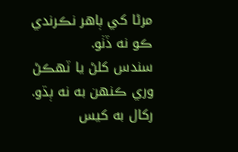مرڻا کي ٻاهر نڪرندي ڪو نه ڏٺو.
سندس کلڻ يا ٽھڪڻ وري ڪنھن به نه ٻڌو. رکال به کيس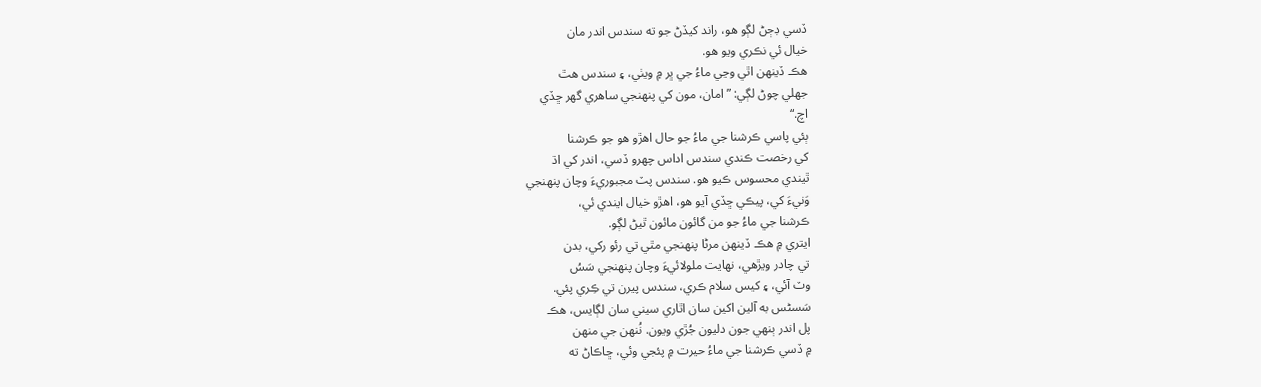ڏسي ڊڄڻ لڳو هو، راند کيڏڻ جو ته سندس اندر مان
خيال ئي نڪري ويو هو.
هڪ ڏينھن اٿي وڃي ماءُ جي ڀر ۾ ويٺي، ۽ سندس هٿ
جهلي چوڻ لڳي: ”امان، مون کي پنھنجي ساهري گهر ڇڏي
اچ.“
ٻئي پاسي ڪرشنا جي ماءُ جو حال اهڙو هو جو ڪرشنا
کي رخصت ڪندي سندس اداس چھرو ڏسي، اندر کي اڌ
ٿيندي محسوس ڪيو هو. سندس پٽ مجبوريءَ وچان پنھنجي
وَنيءَ کي، پيڪي ڇڏي آيو هو، اهڙو خيال ايندي ئي،
ڪرشنا جي ماءُ جو من گائون مائون ٿيڻ لڳو.
ايتري ۾ هڪ ڏينھن مرڻا پنھنجي مٿي تي رئو رکي، بدن
تي چادر ويڙهي، نھايت ملولائيءَ وچان پنھنجي سَسُ
وٽ آئي، ۽ کيس سلام ڪري، سندس پيرن تي ڪِري پئي.
سَسڻس به آلين اکين سان اٿاري سيني سان لڳايس، هڪ
پل اندر ٻنھي جون دليون جُڙي ويون. نُنھن جي منھن
۾ ڏسي ڪرشنا جي ماءُ حيرت ۾ پئجي وئي، ڇاڪاڻ ته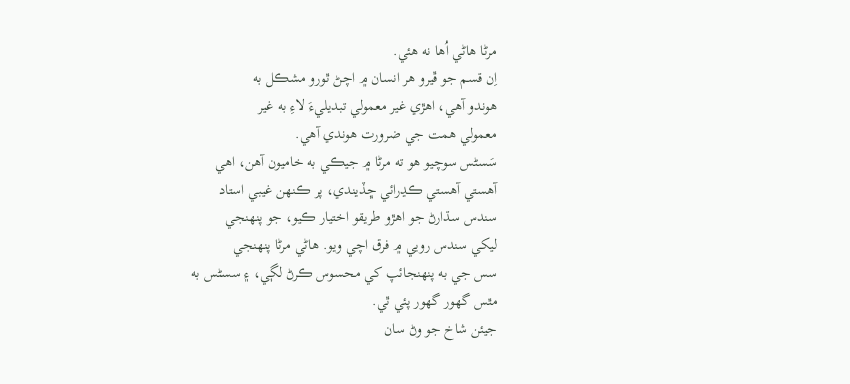مرڻا هاڻي اُها نه هئي.
اِن قسم جو ڦيرو هر انسان ۾ اچڻ ٿورو مشڪل به
هوندو آهي، اهڙي غير معمولي تبديليءَ لاءِ به غير
معمولي همت جي ضرورت هوندي آهي.
سَسڻس سوچيو هو ته مرڻا ۾ جيڪي به خاميون آهن، اهي
آهستي آهستي ڪڍرائي ڇڏيندي، پر ڪنھن غيبي استاد
سندس سڌارڻ جو اهڙو طريقو اختيار ڪيو، جو پنھنجي
ليکي سندس رويي ۾ فرق اچي ويو. هاڻي مرڻا پنھنجي
سس جي به پنھنجائپ کي محسوس ڪرڻ لڳي، ۽ سسڻس به
مٿس گهور گهور پئي ٿي.
جيئن شاخ جو وڻ سان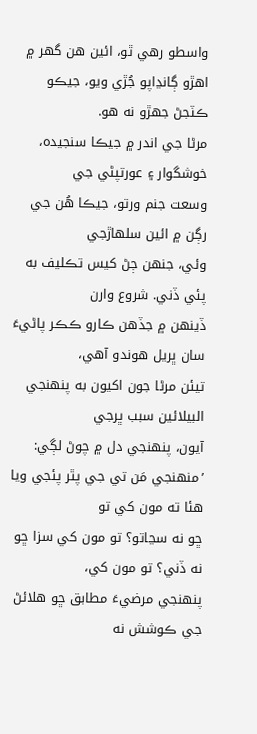واسطو رهي ٿو، ائين هن گهر ۾
اهڙو ڳانڍاپو جُڙي ويو، جيڪو ڪٽجڻ جھڙو نه هو.
مرڻا جي اندر ۾ جيڪا سنجيده، خوشگوار ۽ عورتپڻي جي
وسعت جنم ورتو، جيڪا هُن جي رڳن ۾ ائين سلھاڙجي
وئي، جنهن ڄڻ کيس تڪليف به پئي ڏني. شروع وارن
ڏينھن ۾ جڏهن ڪارو ڪڪر پاڻيءَ سان ڀريل هوندو آهي،
تيئن مرڻا جون اکيون به پنھنجي البيلائين سبب ڀرجي
آيون، پنھنجي دل ۾ چوڻ لڳي:
’منھنجي مَن تي جي پٿر پئجي ويا هئا ته مون کي تو
ڇو نه سڃاتو؟ تو مون کي سزا ڇو نه ڏني؟ تو مون کي،
پنھنجي مرضيءَ مطابق ڇو هلائڻ جي ڪوشش نه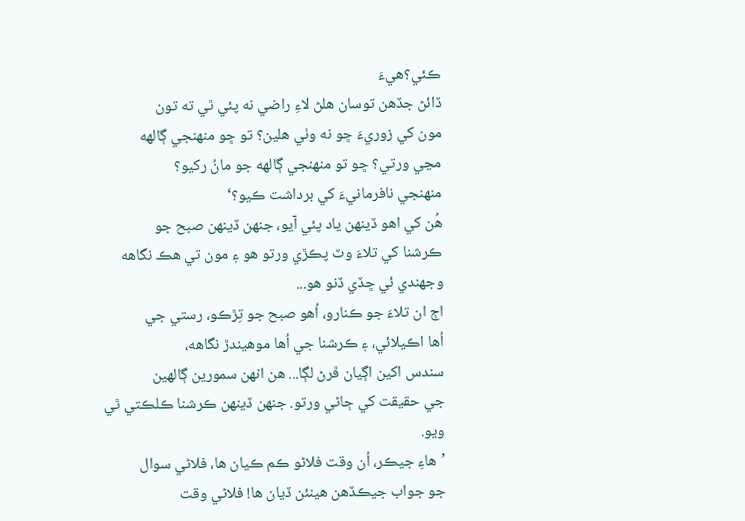ڪئي؟هيءَ
ڏائڻ جڏهن توسان هلڻ لاءِ راضي نه پئي ٿي ته تون
مون کي زوريءَ ڇو نه وٺي هلين؟ تو ڇو منھنجي ڳالھه
مڃي ورتي؟ ڇو تو منھنجي ڳالھه جو مانُ رکيو؟
منھنجي نافرمانيءَ کي برداشت ڪيو؟‘
هُن کي اهو ڏينھن ياد پئي آيو، جنھن ڏينھن صبح جو
ڪرشنا کي تلاءَ وٽ پڪڙي ورتو هو ۽ مون تي هڪ نگاهه
وجهندي ئي ڇڏي ڏنو هو...
اڄ ان تلاءَ جو ڪنارو، اُهو صبح جو تِڙڪو، رستي جي
اُها اڪيلائي، ۽ ڪرشنا جي اُها موهيندڙ نگاهه،
سندس اکين اڳيان ڦرڻ لڳا... هن انھن سمورين ڳالھين
جي حقيقت کي ڄاڻي ورتو. جنهن ڏينھن ڪرشنا ڪلڪتي ٿي
ويو.
’هاءِ جيڪر، اُن وقت فلاڻو ڪم ڪيان ها، فلاڻي سوال
جو جواب جيڪڏهن هينئن ڏيان ها! فلاڻي وقت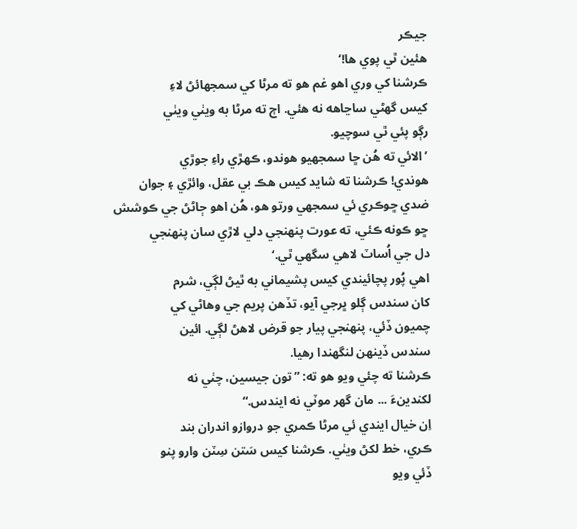جيڪر
هئين ٿي پوي ها!‘
ڪرشنا کي وري اهو غم هو ته مرڻا کي سمجهائڻ لاءِ
کيس گهڻي ساڃاهه نه هئي. اڄ ته مرڻا به ويٺي ويٺي
رڳو پئي ٿي سوچيو.
’الائي ته هُن ڇا سمجهيو هوندو، ڪھڙي راءِ جوڙي
هوندي! ڪرشنا ته شايد کيس هڪ بي عقل، وائڙي ۽ جوان
ضدي ڇوڪري ئي سمجهي ورتو هو، هُن اهو ڄاڻڻ جي ڪوشش
ڇو ڪونه ڪئي، ته عورت پنھنجي دلي لاڙي سان پنھنجي
دل جي اُساٽ لاهي سگهي ٿي.‘
اهي پُور پچائيندي کيس پشيماني به ٿيڻ لڳي، شرم
کان سندس ڳلو ڀرجي آيو، تڏهن پريم جي وهاڻي کي
چميون ڏئي، پنھنجي پيار جو قرض لاهڻ لڳي. ائين
سندس ڏينھن لنگهندا رهيا.
ڪرشنا ته چئي ويو هو ته: ”تون جيسين، چٺي نه
لکندينءَ ... مان گهر موٽي نه ايندس.“
اِن خيال ايندي ئي مرڻا ڪمري جو دروازو اندران بند
ڪري، خط لکڻ ويٺي. ڪرشنا کيس سَتن سِٽن وارو پنو
ڏئي ويو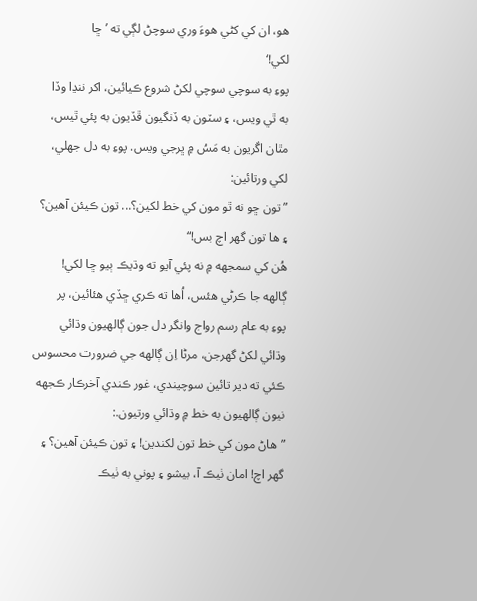هو، ان کي کڻي هوءَ وري سوچڻ لڳي ته ’ڇا
لکي!‘
پوءِ به سوچي سوچي لکڻ شروع ڪيائين، اکر ننڍا وڏا
به ٿي ويس، ۽ سٽون به ڏنگيون ڦڏيون به پئي ٿيس،
مٿان اڱريون به مَسُ ۾ ڀرجي ويس. پوءِ به دل جهلي،
لکي ورتائين:
”تون ڇو نه ٿو مون کي خط لکين؟... تون ڪيئن آهين؟
۽ ها تون گهر اچ بس!“
هُن کي سمجهه ۾ نه پئي آيو ته وڌيڪ ٻيو ڇا لکي!
ڳالھه جا ڪرڻي هئس، اُها ته ڪري ڇڏي هئائين، پر
پوءِ به عام رسم رواج وانگر دل جون ڳالھيون وڌائي
وڌائي لکڻ گهرجن، مرڻا اِن ڳالھه جي ضرورت محسوس
ڪئي ته دير تائين سوچيندي، غور ڪندي آخرڪار ڪجهه
نيون ڳالھيون به خط ۾ وڌائي ورتيون.:
”هاڻ مون کي خط تون لکندين! ۽ تون ڪيئن آهين؟ ۽
گهر اچ! امان ٺيڪ آ، بيشو ۽ پوني به ٺيڪ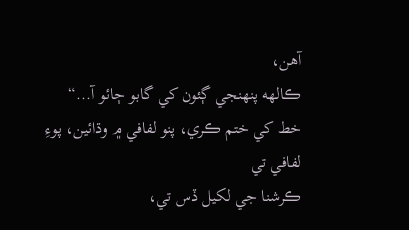آهن،
ڪالھه پنھنجي ڳئون کي گابو ڄائو آ...“
خط کي ختم ڪري، پنو لفافي ۾ وڌائين، پوءِ لفافي تي
ڪرشنا جي لکيل ڏس تي،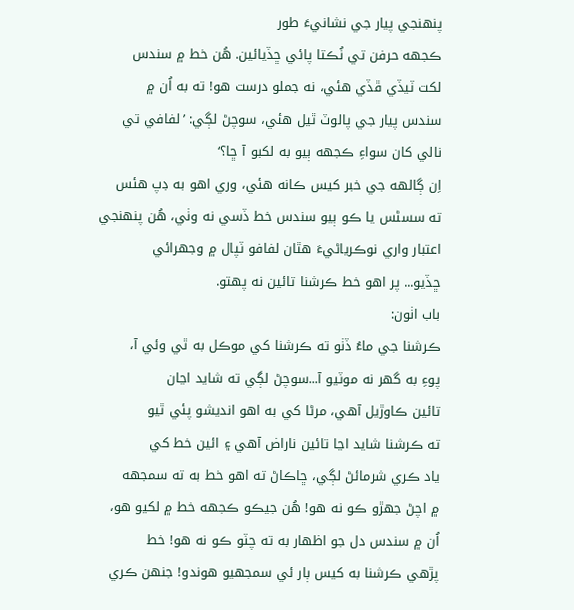پنھنجي پيار جي نشانيءَ طور
ڪجهه حرفن تي نُڪتا پائي ڇڏيائين. هُن خط ۾ سندس
لکت ٽيڏي ڦڏي هئي، نه جملو درست هو! ته به اُن ۾
سندس پيار جي پالوٽ ٿيل هئي، سوچڻ لڳي: ’لفافي تي
نالي کان سواءِ ڪجهه ٻيو به لکبو آ ڇا؟‘
اِن ڳالھه جي خبر کيس ڪانه هئي، وري اهو به ڊپ هئس
ته سسڻس يا ڪو ٻيو سندس خط ڏسي نه وٺي، هُن پنھنجي
اعتبار واري نوڪرياڻيءَ هٿان لفافو ٽپال ۾ وجهرائي
ڇڏيو... پر اهو خط ڪرشنا تائين نه پھتو.
باب اٺون:
ڪرشنا جي ماءُ ڏٺو ته ڪرشنا کي موڪل به ٿي وئي آ،
پوءِ به گهر نه موٽيو آ...سوچڻ لڳي ته شايد اڃان
تائين ڪاوڙيل آهي، مرڻا کي به اهو انديشو پئي ٿيو
ته ڪرشنا شايد اڃا تائين ناراض آهي ۽ ائين خط کي
ياد ڪري شرمائڻ لڳي، ڇاڪاڻ ته اهو خط به ته سمجهه
۾ اچڻ جھڙو ڪو نه هو! هُن جيڪو ڪجهه خط ۾ لکيو هو،
اُن ۾ سندس دل جو اظھار به ته چٽو ڪو نه هو! خط
پڙهي ڪرشنا به کيس ٻار ئي سمجهيو هوندو! جنھن ڪري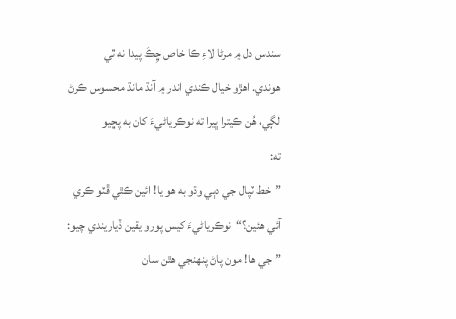سندس دل ۾ مرڻا لاءِ ڪا خاص ڇِڪَ پيدا نه ٿي
هوندي. اهڙو خيال ڪندي اندر ۾ آنڌ مانڌ محسوس ڪرڻ
لڳي، هُن ڪيترا ڀيرا ته نوڪرياڻيءَ کان به پڇيو
ته:
”خط ٽپال جي دٻي وڌو به هو يا! ائين ڪٿي ڦٽو ڪري
آئي هئين؟“نوڪرياڻيءَ کيس پورو يقين ڏياريندي چيو:
”جي ها! مون پاڻ پنھنجي هٿن سان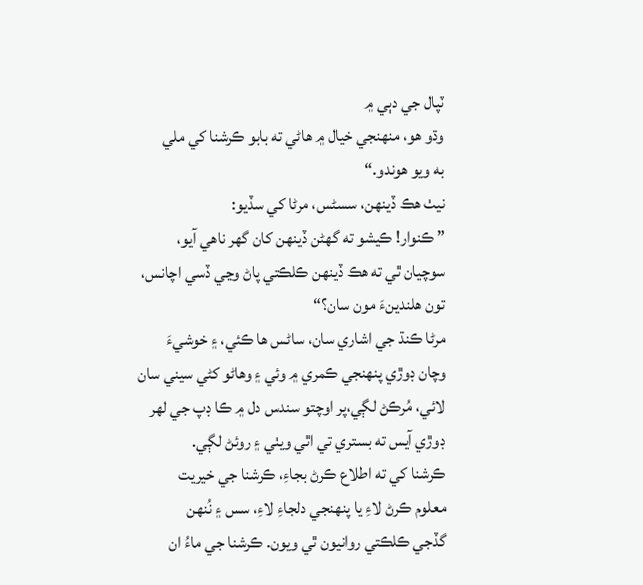ٽپال جي دٻي ۾
وڌو هو، منھنجي خيال ۾ هاڻي ته بابو ڪرشنا کي ملي
به ويو هوندو.“
نيٺ هڪ ڏينھن، سسڻس، مرڻا کي سڏيو:
” ڪنوار! ڪيشو ته گهڻن ڏينھن کان گهر ناهي آيو،
سوچيان ٿي ته هڪ ڏينھن ڪلڪتي پاڻ وڃي ڏسي اچانس،
تون هلندينءَ مون سان؟“
مرڻا ڪنڌ جي اشاري سان، ساڻس ها ڪئي، ۽ خوشيءَ
وچان ڊوڙي پنھنجي ڪمري ۾ وئي ۽ وهاڻو کڻي سيني سان
لائي، مُرڪڻ لڳي،پر اوچتو سندس دل ۾ ڪا ڊپ جي لھر
ڊوڙي آيس ته بستري تي اٿي ويٺي ۽ روئڻ لڳي.
ڪرشنا کي ته اطلاع ڪرڻ بجاءِ، ڪرشنا جي خيريت
معلوم ڪرڻ لاءِ يا پنھنجي دلجاءِ لاءِ، سس ۽ نُنھن
گڏجي ڪلڪتي روانيون ٿي ويون. ڪرشنا جي ماءُ ان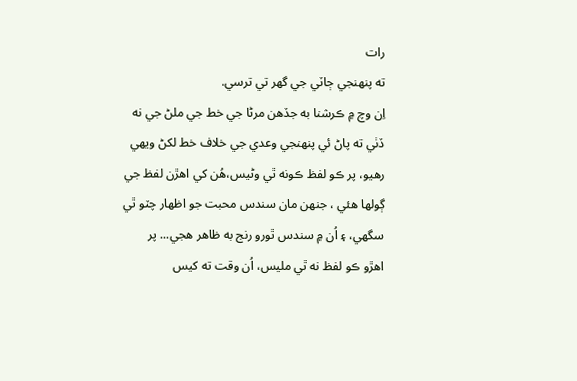رات
ته پنھنجي ڄاٽي جي گهر تي ترسي.
اِن وچ ۾ ڪرشنا به جڏهن مرڻا جي خط جي ملڻ جي نه
ڏٺي ته پاڻ ئي پنھنجي وعدي جي خلاف خط لکڻ ويهي
رهيو، پر ڪو لفظ ڪونه ٿي وڻيس،هُن کي اهڙن لفظ جي
ڳولها هئي ، جنھن مان سندس محبت جو اظھار چٽو ٿي
سگهي، ۽ اُن ۾ سندس ٿورو رنج به ظاهر هجي... پر
اهڙو ڪو لفظ نه ٿي مليس، اُن وقت ته کيس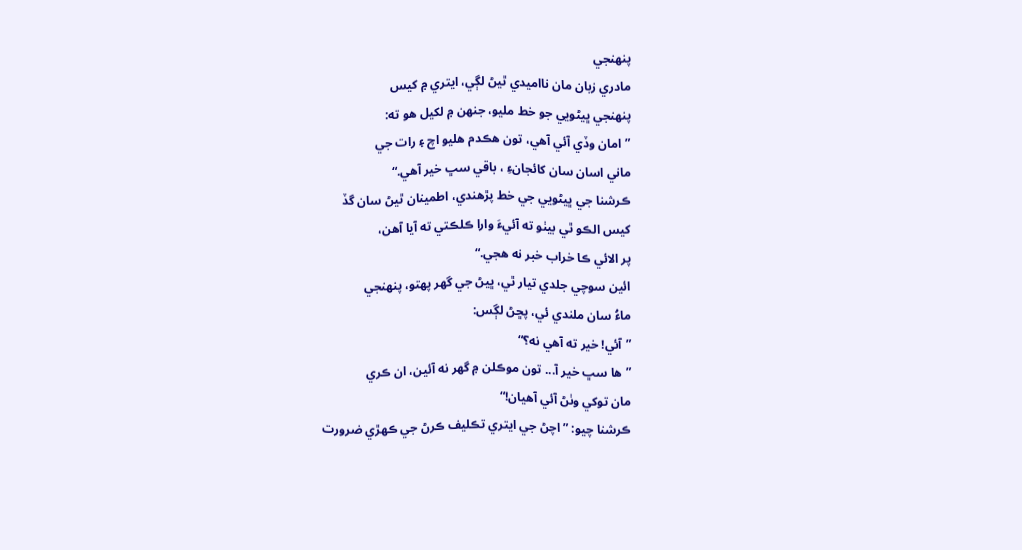پنھنجي
مادري زبان مان نااميدي ٿيڻ لڳي، ايتري ۾ کيس
پنھنجي ڀيڻويي جو خط مليو، جنھن ۾ لکيل هو ته:
”امان وڏي آئي آهي، تون هڪدم هليو اچ ۽ رات جي
ماني اسان سان کائجانءِ ، باقي سڀ خير آهي.“
ڪرشنا جي ڀيڻويي جي خط پڙهندي، اطمينان ٿيڻ سان گڏ
کيس الڪو ٿي بيٺو ته آئيءَ وارا ڪلڪتي ته آيا آهن،
پر الائي ڪا خراب خبر نه هجي.“
ائين سوچي جلدي تيار ٿي، ڀيڻ جي گهر پھتو، پنھنجي
ماءُ سان ملندي ئي، پڇڻ لڳس:
”آئي! خير ته آهي نه؟“
”ها سڀ خير آ... تون موڪلن ۾ گهر نه آئين، ان ڪري
مان توکي وٺڻ آئي آهيان!“
ڪرشنا چيو: ”اچڻ جي ايتري تڪليف ڪرڻ جي ڪھڙي ضرورت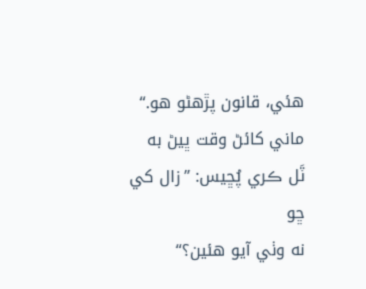هئي، قانون پڙهڻو هو.“
ماني کائڻ وقت ڀيڻ به ٽَل ڪري پُڇيس: ”زال کي ڇو
نه وٺي آيو هئين؟“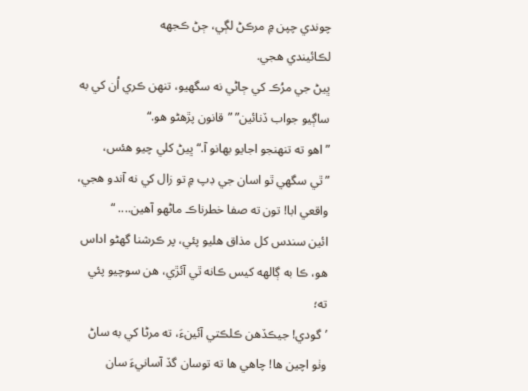چوندي چپن ۾ مرڪڻ لڳي، ڄڻ ڪجهه
لڪائيندي هجي.
ڀيڻ جي مرُڪ کي ڄاڻي نه سگهيو، تنھن ڪري اُن کي به
ساڳيو جواب ڏنائين” ”قانون پڙهڻو هو.“
”اهو ته تنھنجو اجايو بھانو آ.“ ڀيڻ کلي چيو هئس،
”ٿي سگهي ٿو اسان جي ڊپ ۾ تو زال کي نه آندو هجي،
واقعي ابا! تون ته صفا خطرناڪ ماڻھو آهين.... “
ائين سندس کل مذاق هليو پئي، پر ڪرشنا گهڻو اداس
هو، ڪا به ڳالھه کيس ڪانه ٿي آئڙي، هن سوچيو پئي
ته؛
’گودي! جيڪڏهن ڪلڪتي آئينءَ، ته مرڻا کي به ساڻ
وٺو اچين ها! چاهي ها ته توسان گڏ آسانيءَ سان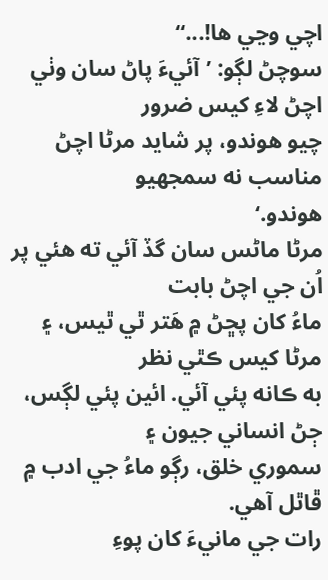اچي وڃي ها!...“
سوچڻ لڳو: ’آئيءَ پاڻ سان وٺي اچڻ لاءِ کيس ضرور
چيو هوندو، پر شايد مرڻا اچڻ مناسب نه سمجهيو
هوندو.‘
مرڻا ماڻس سان گڏ آئي ته هئي پر اُن جي اچڻ بابت
ماءُ کان پڇڻ ۾ هَتر ٿي ٿيس، ۽ مرڻا کيس ڪٿي نظر
به ڪانه پئي آئي. ائين پئي لڳس، ڄڻ انساني جيون ۽
سموري خلق، رڳو ماءُ جي ادب ۾ ڦاٿل آهي.
رات جي مانيءَ کان پوءِ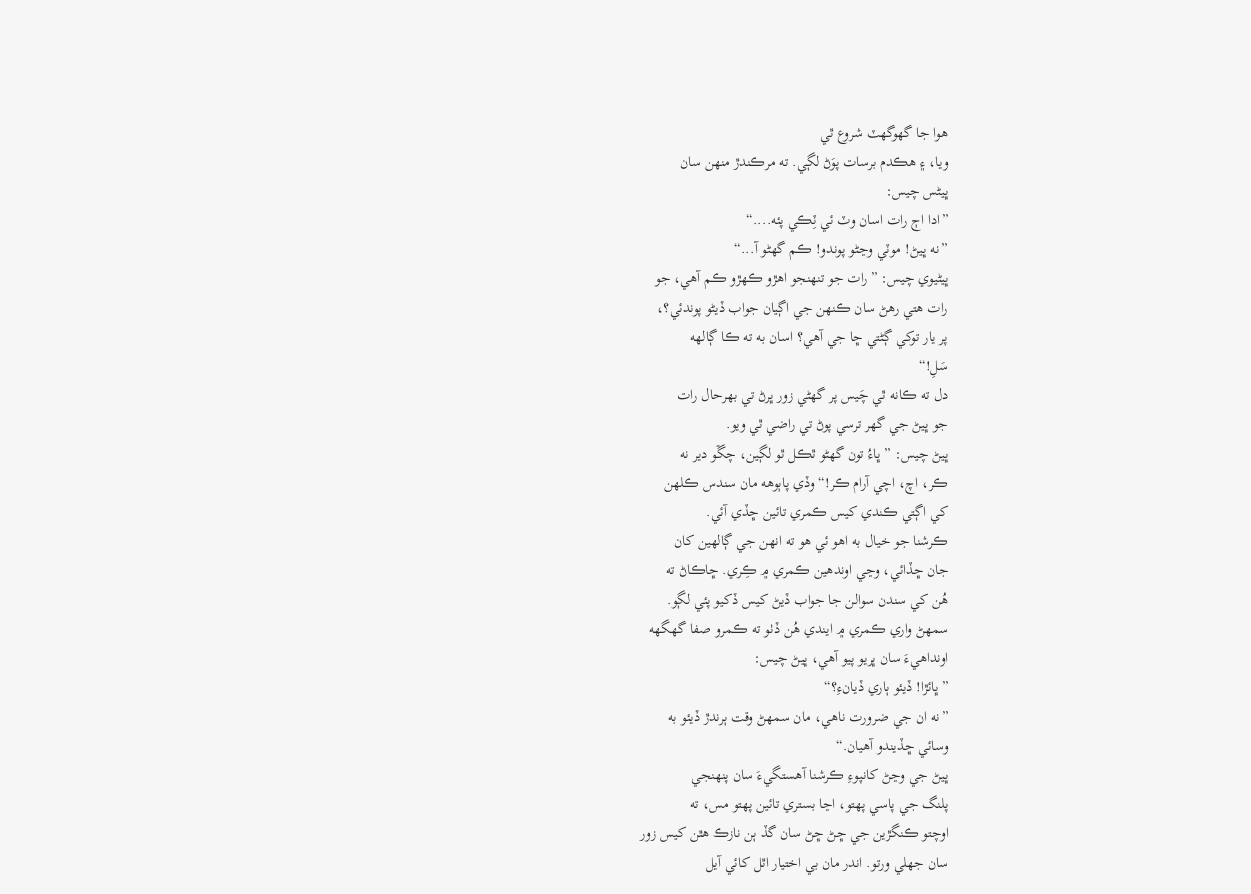هوا جا گهوگهٽ شروع ٿي
ويا، ۽ هڪدم برسات پوَڻ لڳي. ته مرڪندڙ منھن سان
ڀيڻس چيس:
”ادا اڄ رات اسان وٽ ئي ٽِڪي پئه....“
”نه ڀيڻ! موٽي وڃڻو پوندو! ڪم گهڻو آ...“
ڀيڻيوي چيس: ”رات جو تنھنجو اهڙو ڪھڙو ڪم آهي، جو
رات هتي رهڻ سان ڪنھن جي اڳيان جواب ڏيڻو پوندئي؟،
پر يار توکي ڳڻتي ڇا جي آهي؟ اسان به ته ڪا ڳالھه
سَلِ!“
دل ته ڪانه ٿي چَيس پر گهڻي زور ڀرڻ تي بھرحال رات
جو ڀيڻ جي گهر ترسي پوڻ تي راضي ٿي ويو.
ڀيڻ چيس: ” ڀاءُ تون گهڻو ٿڪل ٿو لڳين، چڱو دير نه
ڪر، اچ، اچي آرام ڪر!“ وڏي پاٻوهه مان سندس ڪلھن
کي اڳتي ڪندي کيس ڪمري تائين ڇڏي آئي.
ڪرشنا جو خيال به اهو ئي هو ته انھن جي ڳالھين کان
جان ڇڏائي، وڃي اوندهين ڪمري ۾ ڪِري. ڇاڪاڻ ته
هُن کي سندن سوالن جا جواب ڏيڻ کيس ڏکيو پئي لڳو.
سمھڻ واري ڪمري ۾ ايندي هُن ڏٺو ته ڪمرو صفا گهگهه
اونداهيءَ سان ڀريو پيو آهي، ڀيڻ چيس:
”ڀائڙا! ڏيئو ٻاري ڏيانءِ؟“
”نه ان جي ضرورت ناهي، مان سمھڻ وقت ٻرندڙ ڏيئو به
وسائي ڇڏيندو آهيان.“
ڀيڻ جي وڃڻ کانپوءِ ڪرشنا آهستگيءَ سان پنھنجي
پلنگ جي پاسي پھتو، اڃا بستري تائين پھتو مس، ته
اوچتو ڪنگڙين جي ڇڻ ڇڻ سان گڏ ٻن نازڪ هٿن کيس زور
سان جهلي ورتو. اندر مان بي اختيار اٿل کائي آيل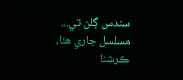سندس ڳلن تي... مسلسل جاري هئا، ڪرشنا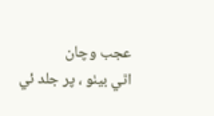عجب وچان
اٿي بيٺو ، پر جلد ئي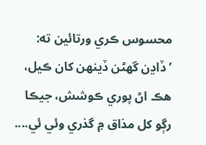محسوس ڪري ورتائين ته:
’ڏاڍن گهڻن ڏينھن کان ڪيل، هڪ اڻ پوري ڪوشش، جيڪا
رڳو کل مذاق ۾ گذري وئي ئي....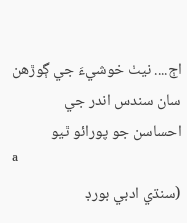اڄ.... نيٺ خوشيءَ جي ڳوڙهن سان سندس اندر جي
احساسن جو پورائو ٿيو
ª
(سنڌي ادبي بورڊ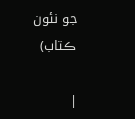جو نئون ڪتاب)

|